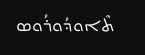ܬܶܐܘܕܳܘܪܳܘܣ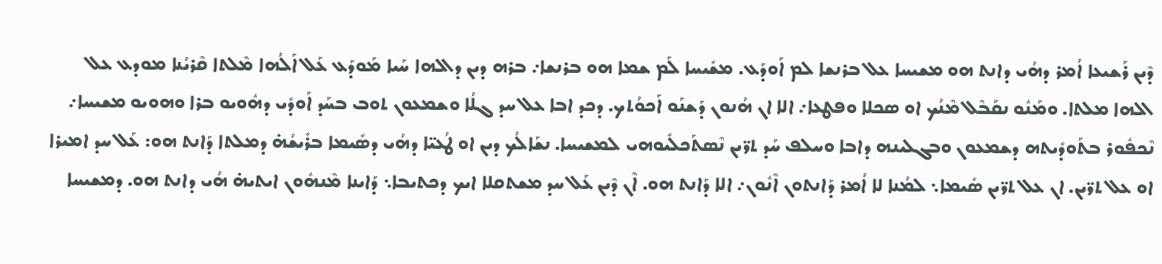ܕܶܝܢ ܪܰܫܝܥܐ ܐܳܡܪ ܕܗܳܝ ܕܐܢܬ ܗܘ ܡܫܝܚܐ ܥܠ ܒܪܢܫܐ ܠܡ ܐܰܘܕܰܥ. ܡܫܺܝܚܐ ܠܰܡ ܫܡܐ ܗܘ ܒܪܢܫܐ܇ ܒܪܗ ܕܝܢ ܕܐܠܗܐ ܚܰܝܐ ܡܰܘܕܰܥ ܥܰܠ ܐܰܠܳܗܐ ܡܶܠܬܐ ܩܶܪܝܳܢܐ ܡܘܕܥ ܥܠ ܐܠܗܐ ܡܠܬܐ. ܘܡܰܢܽܘ ܢܩܰܒܶܠ ܡܶܢܳܟ ܐܘ ܣܟܠܐ ܘܦܛܥܐ܇ ܐܠܐ ܐܢ ܗܳܢܘܢ ܕܰܫܢܰܘ ܐܰܟܘܳܬܟ. ܕܟܕ ܐܒܐ ܥܠ ܚܕ ܓܠܳܐ ܘܫܡܥܘܢ ܬܘܒ ܒܚܰܕ ܐܰܘܕܺܝ ܕܗܽܘܝܘ ܒܪܐ ܘܗܘܝܘ ܡܫܝܚܐ܇ ܢܶܟܦܽܘܪ ܒܬܰܘܕܺܝܬܗ ܕܫܡܥܘܢ ܘܒܓܠܝܢܗ ܕܐܒܐ ܘܚܠܦ ܚܰܕ ܬܖ̈ܝܢ ܢܶܣܬܰܟܠܺܝܘܗܝ ܠܡܫܝܚܐ. ܢܫܰܐܠܳܟ ܕܝܢ ܐܘ ܛܳܥܝ̈ܐ ܕܗܳܝ ܕܣܺܝܡܐ ܒܪܺܝܫܳܗ̇ ܕܡܠܬܐ ܕܰܐܢܬ ܗܘ: ܥܰܠ ܚܕ ܐܡܝܪܐ ܐܘ ܥܠ ܬܖ̈ܝܢ. ܐܢ ܥܠ ܬܖ̈ܝܢ ܣܺܝܡܐ܆ ܠܡܳܢܐ ܠܐ ܐܳܡܪ ܕܰܐܢܬܘܢ ܐܶܢܽܘܢ܇ ܐܠܐ ܕܰܐܢܬ ܗܘ. ܐܶܢ ܕܶܝܢ ܥܰܠ ܚܕ ܡܫܬܩܠܐ ܐܝܟ ܕܟܬܝܒܐ܆ ܕܰܐܝܢܐ ܡܶܢܗܽܘܢ ܐܝܬܝܗ̇ ܗܳܝ ܕܐܢܬ ܗܘ. ܕܡܫܝܚܐ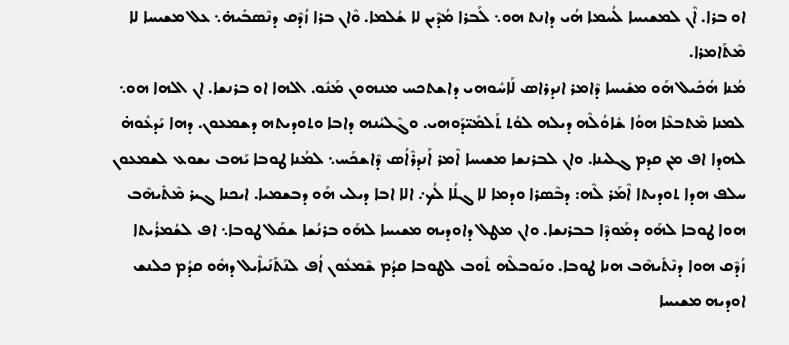ܐܘ ܒܪܐ. ܐܶܢ ܠܡܫܝܚܐ ܠܳܚܡܐ ܗܳܝ ܕܐܢܬ ܗܘ܆ ܠܰܒܪܐ ܡܳܕܶܝܢ ܠܐ ܫܳܠܡܐ. ܘܶܐܢ ܒܪܐ ܙܳܕܶܩ ܕܢܶܣܒܺܝܗ̇܆ ܥܠ ܡܫܝܚܐ ܠܐ ܡܶܬܰܐܡܪܐ.
ܡܳܢܐ ܗܳܟܺܝܠ ܗܰܘ ܡܫܺܝܚܐ ܕܶܐܡܪ ܐܢܕܪܐܣ ܠܰܐܚܽܘܗܝ ܕܐܫܬܟܚ ܡܢܗܘܢ ܡܰܢܽܘ. ܐܠܗܐ ܐܘ ܒܪܢܫܐ. ܐܢ ܐܠܗܐ ܗܘ܆ ܠܡܢܐ ܡܶܬܒܥܶܐ ܗܘܳܐ ܫܽܐܘܳܠܶܗ ܕܝܠܗ ܠܘܳܬ ܬܰܠܡܺܝ̈ܕܰܘܗܝ. ܘܓܶܠܝܳܢܗ ܕܐܒܐ ܘܬܘܕܝܬܗ ܕܫܡܥܘܢ. ܕܗܐ ܝܰܕܥܽܘܗ̇ ܠܗܕܐ ܐܦ ܡܢ ܩܕܡ ܓܠܝܢܐ. ܘܐܢ ܠܒܪܢܫܐ ܡܫܝܚܐ ܐܶܡܪ ܐܰܢܕܪܶܐܳܣ ܕܶܐܫܟܰܚ܆ ܠܡܳܢܐ ܛܘܒܐ ܝܰܗܒ ܝܫܘܥ ܠܫܡܥܘܢ ܚܠܦ ܗܕܐ ܬܘܕܝܬܐ ܐܶܡܰܪ ܠܶܗ: ܕܒܶܣܪܐ ܘܕܡܐ ܠܐ ܓܠܳܐ ܠܳܟ܇ ܐܠܐ ܐܒܐ ܕܝܠܝ ܗܰܘ ܕܒܫܡܝܐ. ܐܝܟܢܐ ܓܝܪ ܡܶܬܺܝܗܶܒ ܗܘܐ ܛܘܒܐ ܠܗܰܘ ܕܡܰܘܕܶܐ ܒܒܪܢܫܐ. ܘܐܢ ܡܛܠ ܕܐܘܕܝܗ ܡܫܝܚܐ ܠܗܰܘ ܒܪܢܳܫܐ ܫܩܰܠ ܛܘܒܐ܆ ܐܦ ܠܫܳܡܪܳܝܬܐ ܙܳܕܶܩ ܗܘܐ ܕܢܶܬܺܝܗܶܒ ܗܢܐ ܛܘܒܐ. ܘܢܰܘܒܠܶܗ ܬܽܘܒ ܠܛܘܒܐ ܩܕܳܡ ܫܶܡܥܽܘܢ ܐܳܦ ܠܢܰܬܰܢܰܝܐܶܝܠ ܕܗܽܘ ܩܕܳܡ ܟܠܢܫ ܐܘܕܝܗ ܡܫܝܚܐ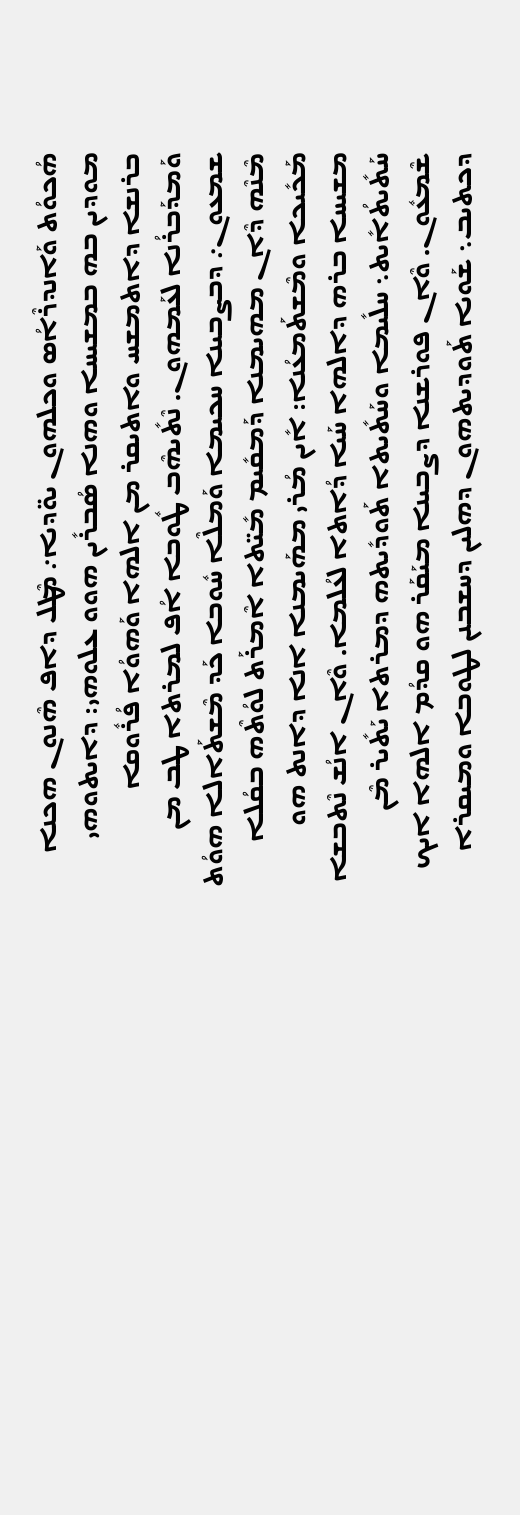ܗܳܟܘܳܬ ܘܰܐܢܕܪܶܐܳܣ ܘܟܠܗܘܢ ܝܘ̈ܕܝܐ܇ ܡܶܛܠ ܕܐܦ ܗܶܢܘܢ ܗܟܢܐ ܡܘܕܝܢ ܒܗ ܒܡܫܝܚܐ ܘܗܢܐ ܣܳܒܪܺܝܢ ܗܘܘ ܥܠܘܗܝ: ܕܐܝܬܘܗܝ ܒܪܢܫܐ ܕܐܬܡܫܚ ܘܐܬܝܩܪ ܡܢ ܐܠܗܐ ܘܰܗܘܳܐ ܦܳܪܽܘܩܐ ܘܰܡܕܰܒܪܳܢܐ ܠܥܰܡܗܘܢ. ܢܶܬܺܝܗܶܒ ܛܽܘܒܐ ܐܳܦ ܠܡܪܬܐ ܛܒ ܡܢ ܫܡܥܘܢ܇ ܕܒܨܒܝܢܐ ܚܟܝܡܐ ܘܰܡܠܶܐ ܚܽܘܒܐ ܟܰܕ ܡܶܫܬܰܐܠܐ ܗܘܳܬ ܡܶܢܶܗ ܕܶܐܢ ܡܗܝܡܢܐ ܕܰܡܩܺܝܡ ܡܺܝ̈ܬܐ ܐܶܡܪܰܬ ܠܘܳܬܶܗ ܒܩܳܠܐ ܡܰܟܺܝܟܐ ܘܡܶܫܬܰܡܥܳܢܐ: ܐܺܝܢ ܡܳܪܝ ܡܗܰܝܡܢܐ ܐܢܐ ܕܐܢܬ ܗܘ ܡܫܝܚܐ ܒܪܗ ܕܐܠܗܐ ܚܰܝܐ ܕܳܐܬܐ ܠܥܳܠܡܐ. ܘܶܐܢ ܐܢܳܫ ܢܶܬܒܫܐ ܚܰܬܺܝܬܳܐܺܝܬ܆ ܚܠܺܝܡܐ ܘܚܰܬܺܝܬܐ ܬܰܘܕܺܝܬܗ ܕܡܪܬܐ ܝܰܬܺܝܪ ܡܶܢ ܫܶܡܥܽܘܢ. ܘܶܐܢ ܦܘܪܫܢܐ ܕܨܒܝܢܐ ܡܝܰܩܰܪ ܗܘ ܩܕܳܡ ܐܠܗܐ ܐܝܟ ܕܟܬܝܒ܆ ܫܰܘܝܐ ܬܰܘܕܝܬܗܘܢ ܕܗܠܝܢ ܕܚܫܒܢܢ ܠܛܘܒܐ ܘܡܝܩܪܐ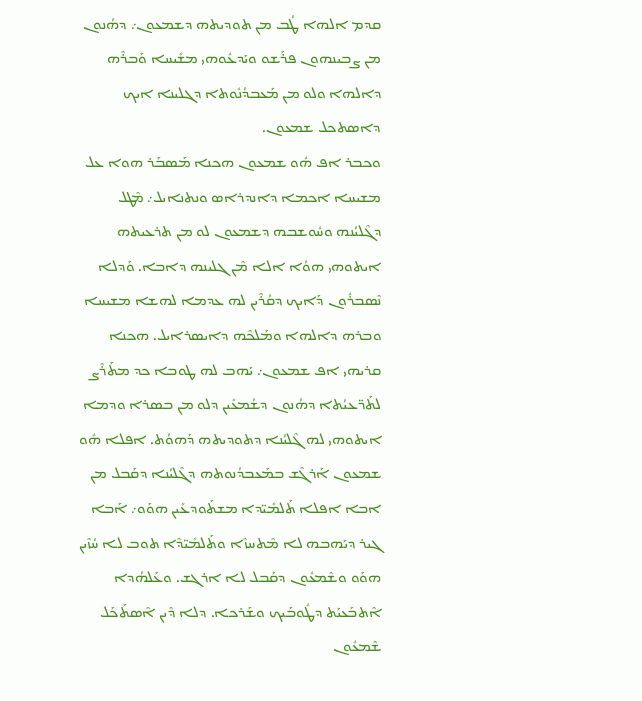ܩܕܡ ܐܠܗܐ ܛܳܒ ܡܢ ܬܘܕܝܬܗ ܕܫܡܥܘܢ܇ ܕܗܳܢܘܢ ܡܢ ܨܒܝܢܗܘܢ ܦܪܰܫܘ ܘܝܰܕܥܽܘܗܝ ܡܫܺܝܚܐ ܘܰܒܪܶܗ ܕܐܠܗܐ ܘܠܘ ܡܢ ܡܰܥܒܕܳܢܽܘܬܐ ܕܓܠܝܢܐ ܐܝܟ ܕܐܣܬܟܠ ܫܡܥܘܢ.
ܘܟܒܪ ܐܦ ܗܽܘ ܫܡܥܘܢ ܗܟܢܐ ܡܰܣܒܰܪ ܗܘܐ ܥܠ ܡܫܝܚܐ ܐܟܡܐ ܕܐܢܕܪܐܣ ܘܢܬܢܐܝܠ܇ ܡܶܛܠ ܕܓܶܠܝܳܢܗ ܘܚܽܘܫܒܗ ܕܫܡܥܘܢ ܠܘ ܡܢ ܬܪܥܝܬܗ ܐܝܬܘܗܝ ܗܘܳܐ ܐܠܐ ܡܶܢ ܓܠܝܢܗ ܕܐܒܐ. ܘܰܕܠܐ ܢܶܣܒܪܽܘܢ ܕܰܐܝܟ ܕܩܳܪܶܝܢ ܠܗ ܥܕܡܐ ܠܗܫܐ ܡܫܝܚܐ ܘܒܪܗ ܕܐܠܗܐ ܘܡܰܠܟܶܗ ܕܐܝܣܪܐܝܠ. ܗܟܢܐ ܩܪܝܗܝ ܐܦ ܫܡܥܘܢ܇ ܝܰܗܒ ܠܗ ܛܘܒܐ ܟܕ ܡܬܰܪܶܨ ܠܬܰܖ̈ܥܝܳܬܐ ܕܗܳܢܘܢ ܕܫܳܡܥܺܝܢ ܕܠܘ ܡܢ ܒܣܪܐ ܘܕܡܐ ܐܝܬܘܗܝ ܠܗ ܓܶܠܝܳܢܐ ܕܬܘܕܝܬܗ ܕܰܗܘܳܬ. ܐܦܠܐ ܗܽܘ ܫܡܥܘܢ ܐܰܪܓܶܫ ܒܡܰܥܒܕܳܢܘܬܗ ܕܓܶܠܝܳܢܐ ܕܩܰܒܠ ܡܢ ܐܒܐ ܐܦܠܐ ܬܰܠܡܺܝ̈ܕܐ ܡܫܬܰܘܕܥܺܝܢ ܗܘܰܘ܇ ܐܰܒܐ ܓܝܪ ܕܝܰܗܒܗ ܠܐ ܡܶܬܚܙܶܐ ܘܬܰܠܡܺܝ̈ܕܶܐ ܬܘܒ ܠܐ ܚܳܙܶܝܢ ܗܘܰܘ ܘܫܶܡܥܽܘܢ ܕܩܰܒܠ ܠܐ ܐܪܓܫ. ܘܥܰܠܗܳܕܐ ܐܶܬܒܰܥܝܰܬ ܕܛܽܘܒܰܝܟ ܘܫܰܪܟܐ. ܕܠܐ ܕܶܝܢ ܐܶܣܬܰܟܰܠ ܫܶܡܥܽܘܢ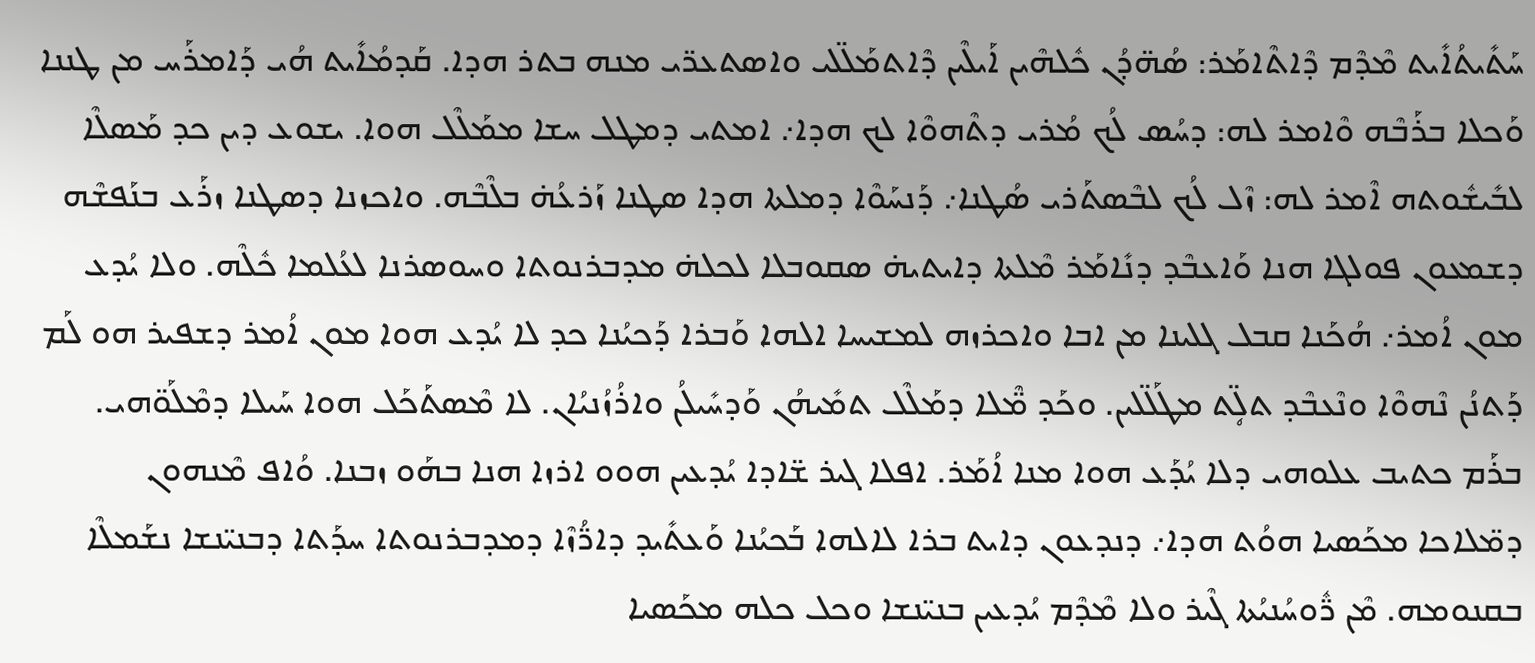ܚܰܬܺܝܬܳܐܺܝܬ ܡܶܕܶܡ ܕܶܐܬܶܐܡܰܪ: ܣܳܗ̈ܕܳܢ ܟܽܠܗܶܝܢ ܐܰܝܠܶܝܢ ܕܶܐܬܡܰܠ̈ܠܝ ܘܐܣܬܥܖ̈ܝ ܡܢܗ ܒܬܪ ܗܕܐ. ܩܰܕܡܳܐܺܝܬ ܗܳܝ ܕܰܐܡܪܰܚ ܡܢ ܛܢܢܐ ܘܰܟܠܐ ܒܪܰܒܶܗ ܘܶܐܡܪ ܠܗ: ܕܚܳܣ ܠܳܟ ܡܳܪܝ ܕܬܶܗܘܶܐ ܠܟ ܗܕܐ܇ ܐܡܬܝ ܕܡܛܠ ܚܫܐ ܡܡܰܠܶܠ ܗܘܐ. ܝܫܘܥ ܕܝܢ ܟܕ ܡܰܣܠܶܐ ܠܒܺܝܫܽܘܬܗ ܐܶܡܪ ܠܗ: ܙܶܠ ܠܳܟ ܠܒܶܣܬܰܪܝ ܣܳܛܢܐ܇ ܕܰܢܚܰܘܶܐ ܕܡܠܬܐ ܗܕܐ ܣܛܢܐ ܙܰܪܥܳܗ̇ ܒܠܶܒܶܗ. ܘܐܟܙܢܐ ܕܣܛܢܐ ܙܪܰܥ ܒܢܰܦܫܶܗ ܕܫܡܥܘܢ ܦܘܠܓܐ ܗܢܐ ܘܰܐܥܒܶܕ ܕܢܺܐܡܰܪ ܡܶܠܬܐ ܕܐܝܬܝܗ̇ ܣܩܘܒܠܐ ܠܟܠܗ̇ ܡܕܒܪܢܘܬܐ ܘܚܘܣܪܢܐ ܠܥܳܠܡܐ ܟܽܠܶܗ. ܘܠܐ ܝܳܕܥ ܡܘܢ ܐܳܡܪ܇ ܗܳܟܰܢܐ ܩܒܠ ܓܠܝܢܐ ܡܢ ܐܒܐ ܘܐܟܪܙܗ ܠܡܫܝܚܐ ܐܠܗܐ ܘܰܒܪܐ ܕܰܟܝܳܢܐ ܟܕ ܠܐ ܝܳܕܥ ܗܘܐ ܡܘܢ ܐܳܡܪ ܕܫܦܝܪ ܗܘ ܠܰܡ ܕܰܬܢܳܢ ܢܶܗܘܶܐ ܘܢܶܥܒܶܕ ܬܠܴ̈ܬ ܡܛܰܠ̈ܠܝܢ. ܘܟܰܕ ܡ̈ܶܠܐ ܕܡܰܠܶܠ ܬܡܺܝܗܳܢ ܘܰܕܚܺܝܠܳܢ ܘܐܪܳܙܳܢܝܳܐܢ. ܠܐ ܡܶܣܬܰܟܰܠ ܗܘܐ ܚܰܝܠܐ ܕܡܶܠܰܘ̈ܗܝ. ܒܪܰܡ ܟܬܝܒ ܥܠܘܗܝ ܕܠܐ ܝܳܕܰܥ ܗܘܐ ܡܢܐ ܐܳܡܰܪ. ܐܦܠܐ ܓܝܪ ܫ̈ܐܕܐ ܝܳܕܥܝܢ ܗܘܘ ܐܪܙܐ ܗܢܐ ܒܗܰܘ ܙܒܢܐ. ܘܳܐܦ ܡܶܢܗܘܢ ܕܡ̈ܠܐܟܐ ܡܟܰܣܝܐ ܗܘܳܬ ܗܕܐ܇ ܕܢܕܥܘܢ ܕܐܝܬ ܒܪܐ ܠܐܠܗܐ ܒܰܟܝܳܢܐ ܘܰܥܬܺܝܕ ܕܐܖ̈ܳܙܶܐ ܕܡܕܒܪܢܘܬܐ ܚܕܰܬܐ ܕܒܢܝ̈ܢܫܐ ܢܫܰܡܠܶܐ ܒܩܢܘܡܗ. ܡܶܢ ܖ̈ܽܘܚܳܢܝܳܬܐ ܓܶܝܪ ܘܠܐ ܡܶܕܶܡ ܝܳܕܥܝܢ ܒܢܝ̈ܢܫܐ ܘܟܠ ܟܠܗ ܡܟܰܣܝܐ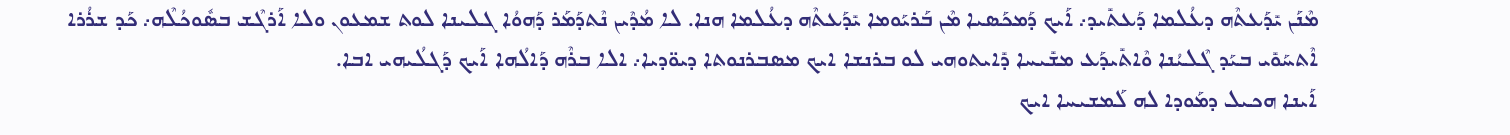ܡܶܢܰܢ ܝܺܕܰܥܬܶܗ ܕܥܳܠܡܐ ܕܰܥܬܺܝܕ܇ ܐܰܝܟ ܕܰܡܟܰܣܝܐ ܡܶܢ ܒܰܪܝܰܘܡܐ ܝܺܕܰܥܬܶܗ ܕܥܳܠܡܐ ܗܢܐ. ܠܐ ܡܳܕܶܝܢ ܢܶܬܕܰܡܰܪ ܕܰܗܘܳܐ ܓܠܝܢܐ ܠܘܬ ܫܡܥܘܢ ܘܠܐ ܐܰܪܓܶܫ ܒܣܽܘܟܳܠܶܗ܇ ܟܰܕ ܫܪܳܪܐ ܐܶܬܚܰܘܺܝ ܒܝܰܕ ܓܶܠܝܳܢܐ ܘܶܐܬܺܝܕܰܥ ܡܫܺܝܚܐ ܕܺܐܝܬܘܗܝ ܠܘ ܒܪܢܫܐ ܐܝܟ ܡܣܒܪܢܘܬܐ ܕܝܘ̈ܕܝܐ܇ ܐܠܐ ܒܪܶܗ ܕܰܐܠܳܗܐ ܐܰܝܟ ܕܰܓܠܳܝܗܝ ܐܒܐ.
ܐܰܝܢܐ ܗܟܝܠ ܕܡܰܘܕܐ ܠܗ ܠܰܡܫܝܚܐ ܐܝܟ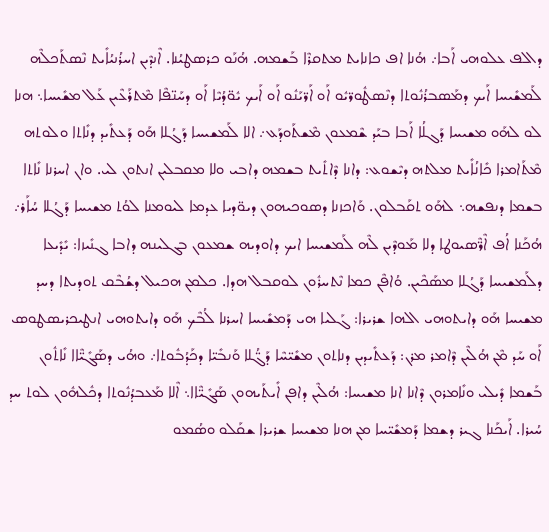ܕܐܠܦ ܥܠܘܗܝ ܐܰܒܐ܇ ܗܳܢܐ ܐܦ ܟܐܢܐܝܬ ܡܬܩܪܶܐ ܒܰܫܡܗ. ܗܳܢܰܘ ܟܪܣܛܝܳܢܐ. ܐܶܢܕܶܝܢ ܐܚܪܳܢܝܳܐܺܝܬ ܢܶܣܬܰܟܠܶܗ ܠܰܡܫܺܝܚܐ ܐܰܝܟ ܕܡܰܣܒܪܳܢܽܘܬܐ ܕܢܶܣܛܽܘܖ̈ܝܽܘ ܐܰܘ ܐܰܖ̈ܝܰܢܽܘ ܐܰܘ ܐܰܝܟ ܝܽܘ̈ܕܳܝܶܐ ܐܰܘ ܕܚܰܢ̈ܦܶܐ ܡܶܬܪܰܥܶܝܢ ܥܰܠ ܡܫܺܝܚܐ܆ ܗܢܐ ܠܘ ܠܗܰܘ ܡܫܝܚܐ ܕܰܓܠܳܐ ܐܰܒܐ ܒܝܰܕ ܫܶܡܥܘܢ ܡܶܫܬܰܘܕܰܥ܇ ܐܠܐ ܠܰܡܫܝܚܐ ܕܰܓܳܠܐ ܗܰܘ ܕܰܥܬܺܝܕ ܕܢܺܐܬܐ ܘܠܘܬܗ ܡܶܬܰܐܡܪܐ ܟܺܐܢܳܐܺܝܬ ܡܠܬܗ ܕܝܶܫܘܥ: ܕܐܢܐ ܕܶܐܬܺܝܬ ܒܫܡܗ ܕܐܒܝ ܘܠܐ ܡܩܒܠܝܢ ܐܢܬܘܢ ܠܝ. ܘܐܢ ܐܚܪܢܐ ܢܺܐܬܐ ܒܫܡܐ ܕܢܦܫܗ܆ ܠܗܰܘ ܬܩܰܒܠܘܢ. ܘܰܐܟܙܢܐ ܕܣܘܟܝܗܘܢ ܕܝܘ̈ܕܝܐ ܥܕܡܐ ܠܝܘܡܢܐ ܠܘܳܬ ܡܫܝܚܐ ܕܰܓܳܠܐ ܚܳܐܰܪ܇ ܗܳܟܰܢܐ ܐܳܦ ܐܶܖ̈ܶܣܝܘܛܐ ܕܠܐ ܡܰܘܕܶܝܢ ܠܶܗ ܠܰܡܫܝܚܐ ܐܝܟ ܕܐܘܕܝܗ ܫܡܥܘܢ ܒܓܠܝܢܗ ܕܐܒܐ ܓܢܺܝܙܐ: ܝܺܕܺܝܥܐ ܕܠܰܡܫܝܚܐ ܕܰܓܳܠܐ ܡܣܰܟܶܝܢ. ܘܳܐܦܶܢ ܟܡܐ ܢܶܬܚܪܽܘܢ ܠܘܩܒܠ ܗܕܐ. ܟܠܡܢ ܗܟܝܠ ܕܫܳܒܶܩ ܬܘܕܝܬܐ ܕܚܕ ܡܫܝܚܐ ܗܰܘ ܕܐܝܬܘܗܝ ܐܠܗܐ ܫܪܝܪܐ: ܓܰܠܝܐ ܗܝ ܕܰܡܫܺܝܚܐ ܐܚܪܢܐ ܠܳܒܶܟ ܗܰܘ ܕܐܝܬܘܗܝ ܐܢܛܝܟܪܝܣܛܘܣ ܐܰܘ ܚܰܕ ܡܶܢ ܗܳܠܶܝܢ ܕܶܐܡܪ ܡܪܢ: ܕܰܥܬܺܝܕܝܢ ܕܢܐܬܘܢ ܡܫܺܝ̈ܚܶܐ ܕܰܓ̈ܳܠܐ ܘܰܢܒܺܝ̈ܐ ܕܟܰܕܳܒܽܘܬܐ܇ ܘܗܳܝ ܕܣܰܓܺܝ̈ܶܐܐ ܢܺܐܬܽܘܢ ܒܰܫܡܐ ܕܺܝܠܝ ܘܢܺܐܡܪܘܢ ܕܶܐܢܐ ܐܢܐ ܡܫܝܚܐ: ܗܳܠܶܝܢ ܕܐܦܢ ܐܺܝܬܰܝܗܘܢ ܣܰܓܺܝ̈ܶܐܐ܆ ܐܶܠܐ ܡܰܥܒܕܳܢܽܘܬܐ ܕܟܽܠܗܽܘܢ ܠܘܬ ܚܕ ܚܳܝܪܐ. ܐܰܝܟܰܢܐ ܓܝܪ ܕܫܡܐ ܕܰܡܫܺܝ̈ܚܐ ܡܢ ܗܢܐ ܡܫܝܚܐ ܫܪܝܪܐ ܫܩܰܠܘ ܘܣܳܡܘ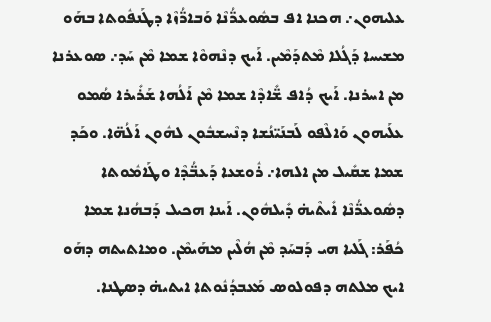ܥܠܝܗܘܢ܇ ܗܟܢܐ ܐܦ ܒܣܽܘܥܖ̈ܳܢܶܐ ܘܰܒܐܖ̈ܳܙܶܐ ܕܛܰܢܦܽܘܬܐ ܒܗܰܘ ܡܫܝܚܐ ܕܰܓܳܠܐ ܡܶܬܕܰܡܶܝܢ. ܐܰܝܟ ܕܢܶܗܘܶܐ ܫܡܐ ܡܶܢ ܚܰܕ܇ ܣܘܥܪܢܐ ܡܢ ܐܚܪܢܐ. ܐܰܝܟ ܕܳܐܦ ܫ̈ܺܐܕܶܐ ܫܡܐ ܡܶܢ ܐܰܠܳܗܐ ܫܰܪܺܝܪܐ ܣܳܡܘ ܥܠܰܝܗܘܢ ܘܰܐܠܶܦܘ ܠܰܒܢܰܝ̈ܢܳܫܐ ܕܢܶܚܫܒܽܘܢ ܠܗܽܘܢ ܐܰܠܳܗ̈ܐ. ܘܟܰܕ ܫܡܐ ܫܩܺܝܠ ܡܢ ܐܠܗܐ܇ ܪܽܘܫܥܐ ܕܰܥܒ̈ܳܕܶܐ ܘܛܰܐܡܽܘܬܐ ܕܣܽܘܥܖ̈ܳܢܶܐ ܐܺܝܬܶܝܗ̇ ܕܺܝܠܗܽܘܢ. ܐܰܝܢܐ ܗܟܝܠ ܕܰܒܗܳܢܐ ܫܡܐ ܟܳܦܰܪ: ܓܰܠܝܐ ܗܝ ܕܰܒܚܰܕ ܡܶܢ ܗܳܠܶܝܢ ܡܗܰܝܡܶܢ. ܘܡܐܬܝܬܗ ܕܗܰܘ ܐܝܟ ܡܠܬܗ ܕܦܘܠܘܣ ܡܰܥܒܕܳܢܽܘܬܐ ܐܝܬܝܗ̇ ܕܣܛܢܐ.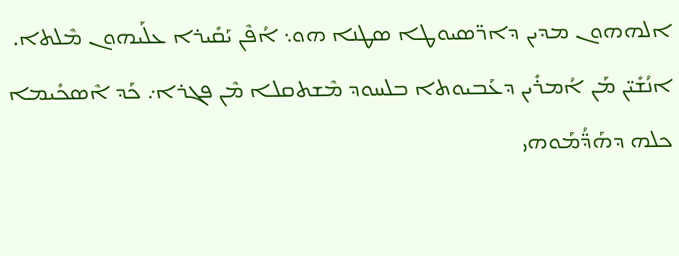ܐܠܗܗܘܢ ܡܕܝܢ ܕܐܖ̈ܣܝܘܛܐ ܣܛܢܐ ܗܘ܆ ܐܳܦܶܢ ܝܰܩܺܝܪܐ ܥܠܰܝܗܘܢ ܡܶܠܬܐ.
ܐܢܳܫܺܝ̈ܢ ܡܰܢ ܐܳܡܪܺܝܢ ܕܥܰܒܝܘܬܐ ܒܠܚܘܕ ܡܶܫܬܩܠܐ ܡܶܢ ܦܓܪܐ܇ ܟܰܕ ܐܶܣܟܺܝܡܐ ܟܠܗ ܕܗܰܕ̈ܳܡܰܘܗܝ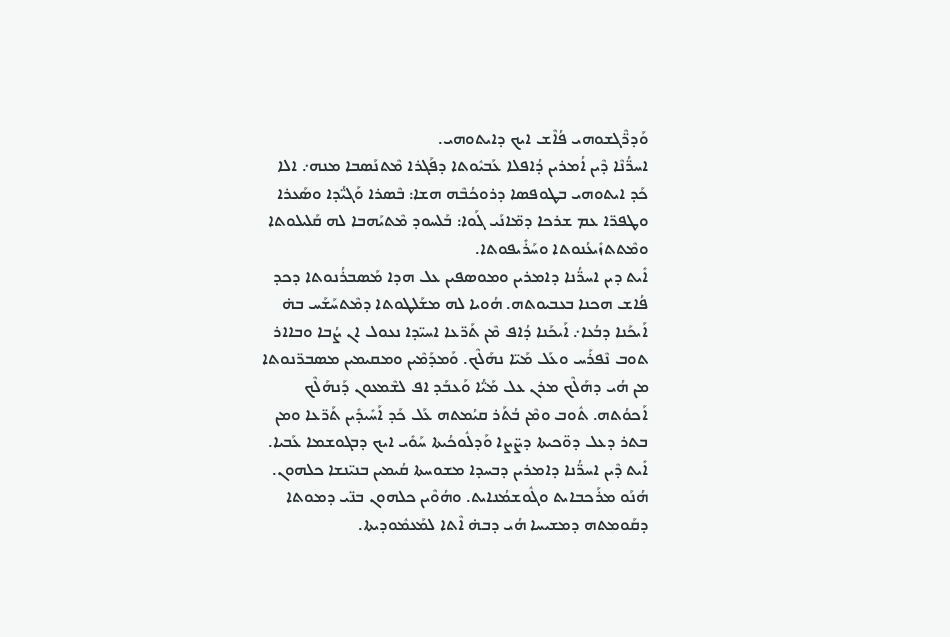ܘܰܕܖ̈ܶܓܫܘܗܝ ܦܳܐܶܫ ܐܝܟ ܕܐܝܬܘܗܝ.
ܐܚܖ̈ܳܢܶܐ ܕܶܝܢ ܐܳܡܪܝܢ ܕܳܐܦܠܐ ܥܰܒܝܽܘܬܐ ܕܦܰܓܪܐ ܡܶܬܢܰܣܒܐ ܡܢܗ܇ ܐܠܐ ܟܰܕ ܐܝܬܘܗܝ ܒܛܘܦܣܐ ܕܪܘܟܳܒܶܗ ܗܫܐ: ܒܶܣܪܐ ܘܰܓܝ̈ܳܕܐ ܘܣܰܥܪܐ ܘܛܦܖ̈ܐ ܥܡ ܫܪܟܐ ܕܡ̈ܐܢܰܝ ܓܰܘܐ: ܒܰܠܚܘܕ ܡܶܬܝܰܗܒܐ ܠܗ ܩܰܠܝܠܘܬܐ ܘܡܶܬܬܙܺܝܥܳܢܘܬܐ ܘܚܰܪܺܝܦܘܬܐ.
ܐܺܝܬ ܕܝܢ ܐܚܖ̈ܳܢܐ ܕܐܡܪܝܢ ܘܡܘܣܦܝܢ ܥܠ ܗܕܐ ܡܰܣܒܪܳܢܘܬܐ ܕܟܕ ܦܳܐܫ ܗܟܢܐ ܒܥܒܝܘܬܗ. ܗܳܘܝܐ ܠܗ ܡܫܰܠܛܘܬܐ ܕܡܶܬܚܰܫܰܚ ܒܗ̇ ܐܰܝܟܰܢܐ ܕܒܳܥܐ܇ ܐܰܝܟܰܢܐ ܕܳܐܦ ܡܶܢ ܬܰܖ̈ܥܐ ܐܚܝ̈ܕܐ ܢܥܘܠ ܐܢ ܨܳܒܐ ܘܒܐܐܪ ܬܘܒ ܢܶܦܪܰܚ ܘܥܰܠ ܡܰܝ̈ܐ ܢܗܰܠܶܟ. ܘܰܡܕܰܡܶܝܢ ܘܡܩܝܡܝܢ ܡܣܒܖ̈ܢܘܬܐ ܡܢ ܗܳܝ ܕܗܰܠܶܟ ܡܪܢ ܥܠ ܡܰܝ̈ܳܐ ܘܰܥܒܰܕ ܐܦ ܠܫܶܡܥܘܢ ܕܰܢܗܰܠܶܟ ܐܰܟܘܳܬܗ. ܬܽܘܒ ܘܡܶܢ ܒܳܬܰܪ ܩܝܳܡܬܗ ܥܰܠ ܟܰܕ ܐܰܚܺܝܕܺܝܢ ܬܰܖ̈ܥܐ ܘܡܢ ܒܬܪ ܕܥܠ ܕܘ̈ܟܝܬܐ ܕܨ̈ܨܐ ܘܰܕܠܽܘܟܳܝܬܐ ܚܰܘܺܝ ܐܝܟ ܕܒܓܘܫܡܐ ܥܰܒܝܐ.
ܐܺܝܬ ܕܶܝܢ ܐܚܖ̈ܳܢܐ ܕܐܡܪܝܢ ܕܒܚܕܐ ܡܫܘܚܬܐ ܩܳܝܡܝܢ ܒܢܝ̈ܢܫܐ ܟܠܗܘܢ. ܗܳܢܰܘ ܡܪܰܟܒܐܝܬ ܘܓܽܘܫܡܳܢܐܝܬ. ܘܗܳܘܶܝܢ ܟܠܗܘܢ ܒܢ̈ܝ ܕܡܘܬܐ ܕܩܰܘܡܬܗ ܕܡܫܝܚܐ ܗܳܝ ܕܒܗ̇ ܐܶܬܐ ܠܡܰܥܡܽܘܕܝܬܐ.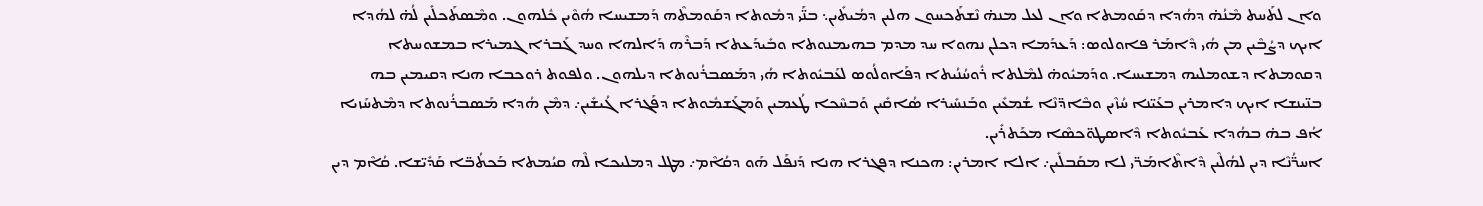ܘܐܢ ܠܬܰܚܬ ܡܶܢܳܗ̇ ܕܗܳܕܐ ܕܩܰܘܡܬܐ ܘܐܢ ܠܥܠ ܡܢܗ̇ ܢܶܫܬܰܟܚܘܢ ܗܠܝܢ ܕܡܳܝܬܺܝܢ܆ ܒܢ̈ܰܝ ܕܡܽܘܬܐ ܕܩܰܘܡܬܶܗ ܕܰܡܫܝܚܐ ܗܳܘܶܝܢ ܟܽܠܗܘܢ. ܘܡܶܣܬܰܟܠܺܝܢ ܠܳܗ̇ ܠܗܳܕܐ ܐܝܟ ܕܨܳܒܶܝܢ ܡܢ ܗܳܝ ܕܶܐܡܰܪ ܦܐܘܠܘܣ: ܕܰܥܕܰܡܐ ܕܟܠܢ ܢܗܘܐ ܚܕ ܡܕܡ ܒܗܝܡܢܘܬܐ ܘܒܺܝܕܰܥܬܐ ܕܰܒܪܶܗ ܕܰܐܠܗܐ ܘܚܕ ܓܰܒܪܐ ܓܡܝܪܐ ܒܡܫܘܚܬܐ ܕܩܘܡܬܐ ܕܫܘܡܠܝܗ ܕܡܫܝܚܐ. ܘܕܰܡܝܽܘܗ̇ ܠܡܶܠܬܐ ܪܽܘܚܳܢܳܝܬܐ ܕܦܰܐܘܠܳܘܣ ܠܥܰܒܝܽܘܬܐ ܗܳܝ ܕܡܰܣܒܪܳܢܘܬܐ ܕܝܠܗܘܢ. ܘܠܦܘܬ ܪܘܟܒܐ ܗܢܐ ܕܩܝܡܝܢ ܒܗ ܒܢ̈ܝܢܫܐ ܐܝܟ ܕܐܡܪܝܢ ܒܥܰܝ̈ܢܐ ܚܳܙܶܝܢ ܘܒܶܐܕ̈ܢܶܐ ܫܳܡܥܺܝܢ ܘܒܰܢܚܺܝܪܐ ܣܳܐܩܺܝܢ ܘܰܒܚܶܟܐ ܛܳܥܡܝܢ ܘܰܡܓܰܫܡܽܘܬܐ ܕܦܰܓܪܐ ܓܳܝܫܺܝܢ܇ ܕܡܶܢ ܗܳܕܐ ܡܰܣܒܪܳܢܘܬܐ ܕܡܶܬܚܰܙܝܐ ܐܳܦ ܒܗ̇ ܒܗܳܕܐ ܥܰܒܝܽܘܬܐ ܕܶܐܣܛܘ̈ܟܣܶܐ ܡܟܰܬܪܺܝܢ.
ܐܚܖ̈ܳܢܶܐ ܕܝܢ ܠܗܳܠܶܝܢ ܕܶܐܬܶܐܡܰܖ̈ܝ ܠܐ ܡܩܰܒܠܺܝܢ܇ ܐܠܐ ܐܡܪܝܢ: ܗܟܢܐ ܕܦܓܪܐ ܗܢܐ ܕܰܢܦܰܠ ܗܰܘ ܕܩܳܐܶܡ܇ ܡܛܠ ܕܡܠܝܟܐ ܠܶܗ ܩܝܳܡܬܐ ܒܰܟܬܳܒ̈ܐ ܩܰܕܺܝ̈ܫܐ. ܩܳܐܶܡ ܕܝܢ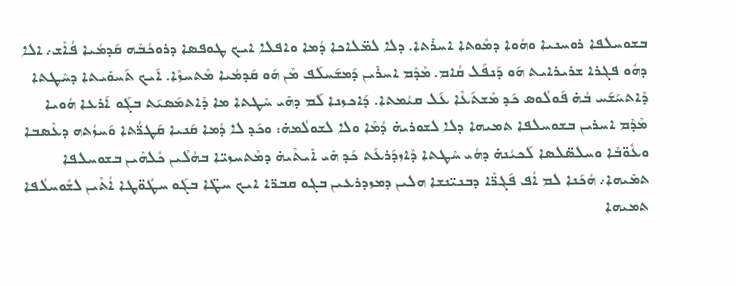ܒܫܘܚܠܦܐ ܪܘܚܢܝܐ ܘܗܳܘܐ ܕܡܽܘܬܐ ܐܚܪܺܬܐ. ܕܠܐ ܠܡ̈ܠܐܟܐ ܕܳܡܐ ܘܐܦܠܐ ܐܝܟ ܛܘܦܣܐ ܕܪܘܟܳܒܶܗ ܩܰܕܡܳܝܐ ܦܳܐܶܫ܇ ܐܠܐ ܕܗܽܘ ܦܓܪܐ ܫܪܝܪܐܝܬ ܗܰܘ ܕܰܢܦܰܠ ܩܳܐܡ. ܡܶܕܶܡ ܐܚܪܺܝܢ ܕܰܡܫܰܚܠܰܦ ܡܶܢ ܗܰܘ ܩܰܕܡܳܝܐ ܡܶܬܚܙܶܐ. ܐܰܝܟ ܬܰܚܘܺܝܬܐ ܕܚܶܛܬܐ ܕܶܐܬܚܰܫܰܚ ܒܳܗ̇ ܦܰܘܠܳܘܣ ܟܰܕ ܡܶܫܬܰܥܶܐ ܥܰܠ ܩܝܳܡܬܐ. ܕܰܐܟܙܢܐ ܠܰܡ ܕܗܺܝ ܚܶܛܬܐ ܡܐ ܕܶܐܬܡܰܣܝܰܬ ܒܓܰܘ ܐܰܪܥܐ ܗܳܘܝܐ ܡܶܕܶܡ ܐܚܪܝܢ ܒܫܘܚܠܦܐ ܬܡܝܗܐ ܕܠܐ ܠܫܘܪܝܗ̇ ܕܳܡܶܐ ܘܠܐ ܠܫܘܠܳܡܗ̇: ܘܟܰܕ ܠܐ ܕܳܡܐ ܩܰܢܝܐ ܩܰܛܖ̈ܳܬܐ ܘܰܚܙܳܬܗ ܕܥܶܣܒܐ ܘܥܽܘ̈ܒܶܐ ܘܚܠܣ̈ܠܣܐ ܠܰܟܝܳܢܗ̇ ܕܗܳܝ ܚܶܛܬܐ ܕܶܐܙܕܰܪܥܰܬ ܟܰܕ ܗܺܝ ܐܺܝܬܶܝܗ̇ ܕܡܶܬܚܙܝ̈ܐ ܒܗܳܠܶܝܢ ܟܽܠܗܶܝܢ ܒܫܘܚܠܦܐ ܬܡܺܝܗܐ܇ ܗܳܟܰܢܐ ܠܡ ܐܳܦ ܦܰܓܖ̈ܶܐ ܕܒܢܝ̈ܢܫܐ ܗܠܝܢ ܕܡܙܕܪܥܝܢ ܒܓܘ ܩܒܖ̈ܐ ܐܝܟ ܚܛ̈ܐ ܒܓܰܘ ܚܛܽܘ̈ܛܐ ܐܳܬܶܝܢ ܠܫܽܘܚܠܳܦܐ ܬܡܝܗܐ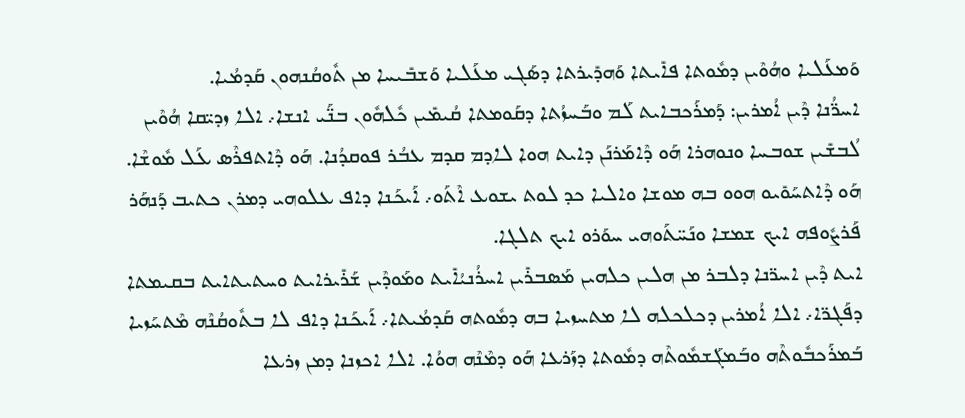ܘܰܡܥܰܠܝܐ ܘܗܳܘܶܝܢ ܕܡܽܘܬܐ ܦܐܺܝܬܐ ܘܰܗܕܺܝܪܬܐ ܕܣܰܓܝ ܡܥܰܠܝܐ ܘܰܫܒܺܝܚܐ ܡܢ ܬܽܘܩܳܢܗܘܢ ܩܰܕܡܳܝܐ.
ܐܚܖ̈ܳܢܐ ܕܶܝܢ ܐܳܡܪܝܢ: ܕܰܡܪܰܟܒܐܝܬ ܠܰܡ ܘܒܰܚܙܳܬܐ ܕܩܰܘܡܬܐ ܩܳܝܡܺܝܢ ܟܽܠܗܽܘܢ ܒܢ̈ܰܝ ܐܢܫܐ܇ ܐܠܐ ܙܕܝ̈ܩܐ ܗܳܘܶܝܢ ܠܳܒܫܺܝܢ ܫܘܒܚܐ ܘܢܘܗܪܐ ܗܰܘ ܕܶܐܡܰܪܢܰܢ ܕܐܝܬ ܗܘܐ ܠܐܕܡ ܩܕܡ ܥܒܳܪ ܦܘܩܕܳܢܐ. ܗܰܘ ܕܶܐܬܦܪܶܣ ܥܰܠ ܡܽܘܫܶܐ. ܗܰܘ ܕܶܐܬܚܰܘܺܝܘ ܗܘܘ ܒܗ ܡܘܫܐ ܘܐܠܝܐ ܟܕ ܠܘܬ ܝܫܘܥ ܐܶܬܰܘ܇ ܐܰܝܟܰܢܐ ܕܐܦ ܥܠܘܗܝ ܕܡܪܢ ܟܬܝܒ ܕܰܢܗܰܪ ܦܰܪܨܽܘܦܗ ܐܝܟ ܫܡܫܐ ܘܢܰܚ̈ܬܰܘܗܝ ܚܘܰܪܘ ܐܝܟ ܬܠܓܐ.
ܐܝܬ ܕܶܝܢ ܐܚܖ̈ܢܐ ܕܠܒܪ ܡܢ ܗܠܝܢ ܟܠܗܝܢ ܡܰܣܒܪܺܝܢ ܐܚܪܳܢܝܳܐܺܝܬ ܘܡܰܘܕܶܝܢ ܫܰܪܺܝܪܐܝܬ ܘܚܬܝܬܐܝܬ ܒܩܝܡܬܐ ܕܦܰܓܖ̈ܐ܇ ܐܠܐ ܐܳܡܪܝܢ ܕܟܠܟܠܗ ܠܐ ܡܬܚܙܝܐ ܒܗ ܕܡܽܘܬܗ ܩܰܕܡܳܝܬܐ܇ ܐܰܝܟܰܢܐ ܕܐܦ ܠܐ ܒܬܽܘܩܳܢܶܗ ܡܶܬܚܰܙܝܐ ܒܰܡܪܰܟܒܽܘܬܶܗ ܘܒܰܡܓܰܫܡܽܘܬܶܗ ܕܡܽܘܬܐ ܕܙܰܪܥܐ ܗܰܘ ܕܡܶܢܶܗ ܗܘܳܐ. ܐܠܐ ܐܟܙܢܐ ܕܡܢ ܙܪܥܐ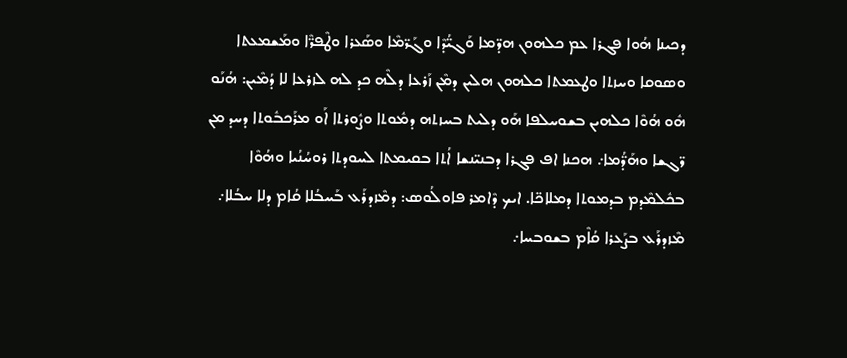ܕܟܝܢܐ ܗܳܘܐ ܦܓܪܐ ܥܡ ܟܠܗܘܢ ܗܕ̈ܡܐ ܘܰܓܝ̈ܳܕܶܐ ܘܓܰܖ̈ܡܶܐ ܘܣܰܥܪܐ ܘܛܶܦܖ̈ܶܐ ܘܡܰܫܡܥܬܐ ܘܣܘܩܐ ܘܚܙܬܐ ܘܛܥܡܬܐ ܟܠܗܘܢ ܗܠܝܢ ܕܡܶܢ ܙܰܪܥܐ ܕܠܶܗ ܟܕ ܠܗ ܠܙܪܥܐ ܠܐ ܕܳܡܶܝܢ: ܗܳܢܰܘ ܗܽܘ ܗܳܘܶܐ ܟܠܗܝܢ ܒܫܘܚܠܦܐ ܗܰܘ ܕܠܝܬ ܒܚܙܬܗ ܕܡܽܘܬܐ ܘܨܽܘܪܬܐ ܐܰܘ ܡܪܰܟܒܽܘܬܐ ܕܚܕ ܡܢ ܖ̈ܓܫܐ ܘܗܰܕ̈ܳܡܐ܇ ܗܟܢܐ ܐܦ ܦܓܪܐ ܕܒܢܝ̈ܢܫܐ ܐܳܬܐ ܒܩܝܡܬܐ ܠܚܘܕܬܐ ܪܘܚܳܢܳܝܐ ܘܗܳܘܶܐ ܒܟܽܠܡܶܕܡ ܒܕܡܘܬܐ ܕܡܠܐܟ̈ܐ. ܐܝܟ ܕܶܐܡܪ ܦܐܘܠܳܘܣ: ܕܡܶܙܕܪܰܥ ܒܰܚܒܳܠܐ ܩܳܐܡ ܕܠܐ ܚܒܳܠܐ܇ ܡܶܙܕܪܰܥ ܒܨܰܥܪܐ ܩܳܐܶܡ ܒܫܘܒܚܐ܇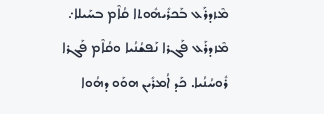ܡܶܙܕܪܰܥ ܒܰܟܪܺܝܗܽܘܬܐ ܩܳܐܶܡ ܒܚܰܝܠܐ܇ ܡܶܙܕܪܰܥ ܦܰܓܪܐ ܢܰܦܫܳܢܳܝܐ ܘܩܳܐܶܡ ܦܰܓܪܐ ܪܽܘܚܳܢܳܝܐ. ܟܰܕ ܐܳܡܪܺܝܢ ܗܘܰܘ ܕܗܳܘܐ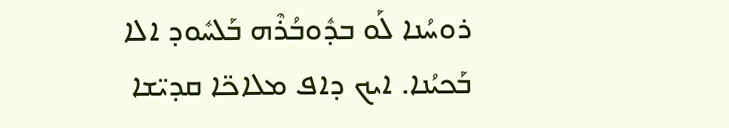ܪܘܚܳܢܐ ܠܰܘ ܒܕܽܘܒܳܪܶܗ ܒܰܠܚܽܘܕ ܐܠܐ ܒܰܟܝܳܢܐ. ܐܝܟ ܕܐܦ ܡܠܐܟ̈ܐ ܩܕܝ̈ܫܐ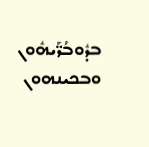ܒܕܽܘܒܳܖ̈ܰܝܗܽܘܢ ܘܒܟܝܢܗܘܢ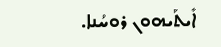ܐܺܝܬܰܝܗܘܢ ܪܘܚܳܢܐ.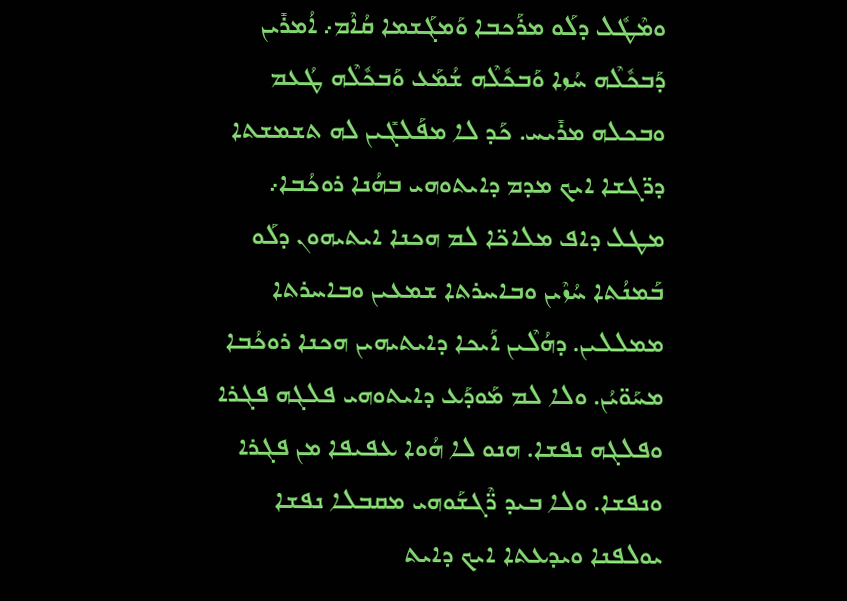ܘܡܶܛܽܠ ܕܠܰܘ ܡܪܰܟܒܐ ܘܰܡܓܰܫܡܐ ܩܳܐܶܡ܇ ܐܳܡܪܺܝܢ ܕܰܒܟܽܠܶܗ ܚܳܙܐ ܘܰܒܟܽܠܶܗ ܫܳܡܰܥ ܘܰܒܟܽܠܶܗ ܛܳܥܡ ܘܒܟܠܗ ܡܪܺܝܚ. ܟܰܕ ܠܐ ܡܦܰܠܓܺܝܢ ܠܗ ܬܫܡܫܬܐ ܕܖ̈ܓܫܐ ܐܝܟ ܡܕܡ ܕܐܝܬܘܗܝ ܒܗܳܢܐ ܪܘܟܳܒܐ܇ ܡܛܠ ܕܐܦ ܡܠܐܟ̈ܐ ܠܡ ܗܟܢܐ ܐܝܬܝܗܘܢ ܕܠܰܘ ܒܰܡܢܳܬܐ ܚܳܙܶܝܢ ܘܒܐܚܪܬܐ ܫܡܥܝܢ ܘܒܐܚܪܬܐ ܡܡܠܠܝܢ. ܕܗܳܠܶܝܢ ܐܰܝܟܐ ܕܐܝܬܝܗܝܢ ܗܟܢܐ ܪܘܟܳܒܐ ܡܚܰܘ̈ܝܳܢ. ܘܠܐ ܠܡ ܡܰܘܕܰܥ ܕܐܝܬܘܗܝ ܦܠܓܗ ܦܓܪܐ ܘܦܠܓܗ ܢܦܫܐ. ܗܢܘ ܠܐ ܗܳܘܐ ܥܦܝܦܐ ܡܢ ܦܓܪܐ ܘܢܦܫܐ. ܘܠܐ ܒܝܕ ܖ̈ܶܓܫܰܘܗܝ ܡܩܒܠܐ ܢܦܫܐ ܝܘܠܦܢܐ ܘܝܕܥܬܐ ܐܝܟ ܕܐܝܬ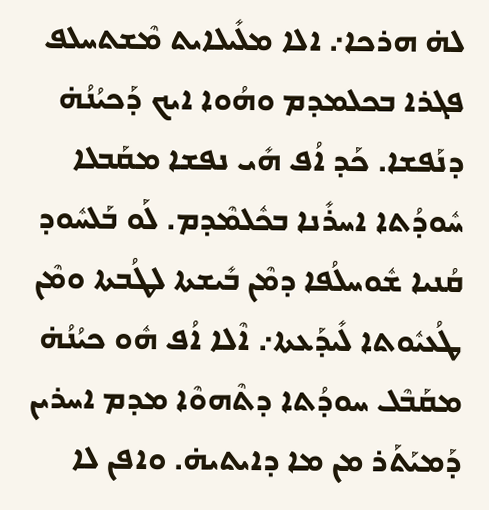ܠܗ̇ ܗܪܟܐ܇ ܐܠܐ ܡܠܺܝܠܐܝܬ ܡܶܫܬܚܠܦ ܦܓܪܐ ܒܟܠܡܕܡ ܘܗܳܘܐ ܐܝܟ ܕܰܟܝܳܢܳܗ̇ ܕܢܰܦܫܐ. ܟܰܕ ܐܳܦ ܗܺܝ ܢܦܫܐ ܡܩܰܒܠܐ ܚܽܘܕܳܬܐ ܐܚܪܺܢܐ ܒܟܽܠܡܶܕܡ. ܠܰܘ ܒܰܠܚܽܘܕ ܩܳܢܝܐ ܫܽܘܚܠܳܦܐ ܕܡܶܢ ܒܺܝܫܬܐ ܠܛܳܒܬܐ ܘܡܶܢ ܛܳܥܝܽܘܬܐ ܠܺܝܕܰܥܬܐ܇ ܐܶܠܐ ܐܳܦ ܗܽܘ ܟܝܳܢܳܗ̇ ܡܩܰܒܶܠ ܚܘܕܳܬܐ ܕܬܶܗܘܶܐ ܡܕܡ ܐܚܪܝܢ ܕܰܡܝܰܬܰܪ ܡܢ ܡܐ ܕܐܝܬܝܗ̇. ܘܐܦܢ ܠܐ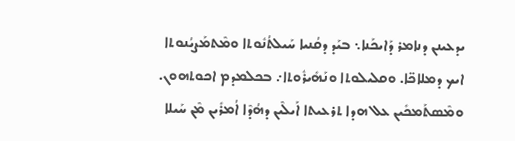ܝܕܥܝܢܢ ܕܢܐܡܪ ܕܰܐܝܟܰܢܐ܆ ܒܝܰܕ ܕܩܳܢܝܐ ܚܰܝܠܬܳܢܽܘܬܐ ܘܡܶܬܡܰܨܝܳܢܘܬܐ ܐܝܟ ܕܡܠܐܟ̈ܐ. ܘܩܠܝܠܘܬܐ ܘܢܰܗܺܝܪܽܘܬܐ܇ ܒܟܠܡܕܡ ܐܟܘܬܗܘܢ. ܘܡܶܣܬܰܡܟܺܝܢ ܥܠ ܗܕܐ ܬܪܥܝܬܐ ܐܰܝܠܶܝܢ ܕܗܳܕܶܐ ܐܳܡܪܺܝܢ ܡܶܢ ܚܰܝܠܐ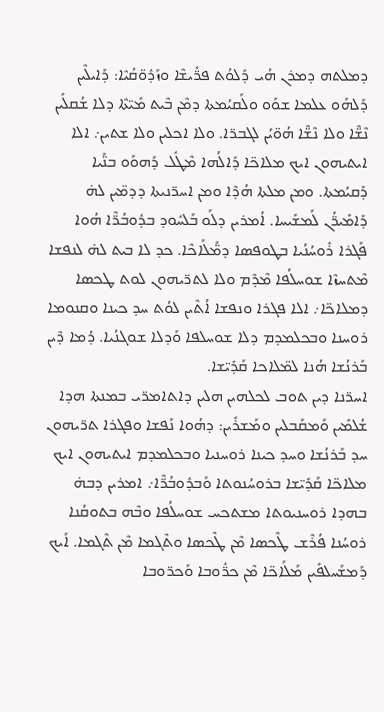ܕܡܠܬܗ ܕܡܪܢ ܗܳܝ ܕܰܠܘܳܬ ܦܖ̈ܺܝܫܶܐ ܘܙܰܕܽܘ̈ܩܳܝܶܐ: ܕܰܐܝܠܶܝܢ ܕܰܠܗܰܘ ܥܠܡܐ ܫܘܰܘ ܘܠܰܩܝܳܡܬܐ ܕܡܶܢ ܒܶܝܬ ܡܺܝ̈ܬܶܐ ܕܠܐ ܫܳܩܠܺܝܢ ܢܶܫ̈ܶܐ ܘܠܐ ܢܶܫ̈ܶܐ ܗܳܘ̈ܝܳܢ ܠܓܒܖ̈ܐ. ܘܠܐ ܐܟܠܝܢ ܘܠܐ ܫܬܝܢ܇ ܐܠܐ ܐܝܬܝܗܘܢ ܐܝܟ ܡܠܐܟ̈ܐ ܕܰܐܠܳܗܐ ܡܶܛܽܠ ܕܰܗܘܰܘ ܒܢ̈ܰܝܐ ܕܰܩܝܳܡܬܐ. ܘܡܢ ܡܠܬܐ ܗܳܕܶܐ ܘܡܢ ܐܚܖ̈ܢܝܬܐ ܕܕܡ̈ܝܢ ܠܗ̇ ܕܰܐܡܺܝܖ̈ܳܢ ܠܰܡܫܺܝܚܐ. ܐܳܡܪܝܢ ܕܠܰܘ ܒܰܠܚܽܘܕ ܒܕܽܘܒܳܖ̈ܶܐ ܗܳܘܐ ܦܰܓܪܐ ܪܽܘܚܳܢܳܝܐ ܒܛܘܦܣܐ ܕܡ̈ܰܠܰܐܟܶܐ. ܟܕ ܠܐ ܒܝܬ ܠܗ̇ ܠܢܦܫܐ ܡܶܬܚܙܶܐ ܫܘܚܠܳܦܐ ܡܶܕܶܡ ܘܠܐ ܠܬܖ̈ܝܗܘܢ ܠܘܬ ܛܟܣܐ ܕܡܠܐܟ̈ܐ܇ ܐܠܐ ܦܓܪܐ ܘܢܦܫܐ ܐܳܬܶܝܢ ܠܘܳܬ ܚܕ ܟܝܢܐ ܘܩܢܘܡܐ ܪܘܚܢܐ ܘܒܟܠܡܕܡ ܕܠܐ ܫܘܚܠܦܐ ܘܰܕܠܐ ܫܘܓܢܳܝܐ. ܕܳܡܐ ܕܶܝܢ ܒܰܪܢܳܫܐ ܗܳܢܐ ܠܡ̈ܠܐܟܐ ܩܰܕܺܝ̈ܫܐ.
ܐܚܖ̈ܢܐ ܕܝܢ ܬܘܒ ܠܟܠܗܝܢ ܗܠܝܢ ܕܐܬܐܡܖ̈ܝ ܒܡܢܬܐ ܗܕܐ ܫܳܠܡܺܝܢ ܘܰܡܩܰܒܠܝܢ ܘܡܰܫܪܺܝܢ: ܕܗܳܘܐ ܢܰܦܫܐ ܘܦܓܪܐ ܬܖ̈ܝܗܘܢ ܚܕ ܒܰܪܢܳܫܐ ܘܚܕ ܟܝܢܐ ܪܘܚܢܝܐ ܘܒܟܠܡܕܡ ܐܝܬܝܗܘܢ ܐܝܟ ܡܠܐܟ̈ܐ ܩܰܕܺܝ̈ܫܐ ܒܪܘܚܳܢܘܬܐ ܘܰܒܕܽܘܒܳܖ̈ܶܐ܇ ܐܡܪܝܢ ܕܒܗ̇ ܒܗܕܐ ܪܘܚܢܝܘܬܐ ܡܫܬܟܚ ܫܘܚܠܳܦܐ ܘܒܶܗ ܒܬܘܩܳܢܐ ܪܘܚܳܢܐ ܦܳܪܶܫ ܛܶܟܣܐ ܡܶܢ ܛܶܟܣܐ ܘܬܶܓܡܐ ܡܶܢ ܬܶܓܡܐ. ܐܰܝܟ ܕܰܡܫܰܚܠܦܺܝܢ ܡܰܠܰܐܟ̈ܐ ܡܶܢ ܟܖ̈ܽܘܒܐ ܘܰܟܖ̈ܘܒܐ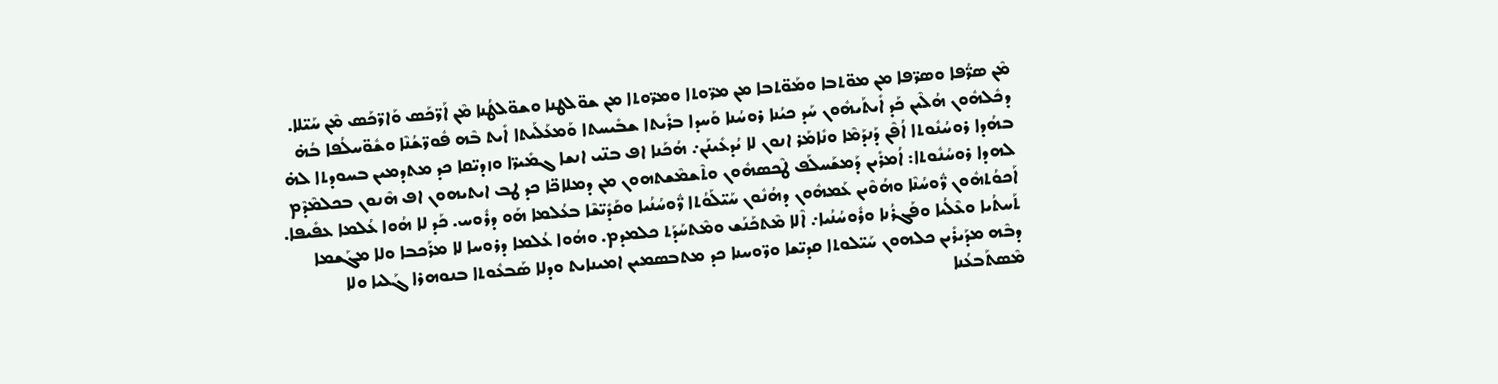ܡܶܢ ܣܖ̈ܳܦܐ ܘܣܖ̈ܦܐ ܡܢ ܡܘ̈ܬܒܐ ܘܡܰܘ̈ܬܒܐ ܡܢ ܡܖ̈ܘܬܐ ܘܡܖ̈ܘܬܐ ܡܢ ܫܘ̈ܠܛܢܐ ܘܫܘ̈ܠܛܳܢܐ ܡܶܢ ܐܰܖ̈ܟܰܣ ܘܰܐܖ̈ܟܰܣ ܡܶܢ ܚܰܝ̈ܠܐ. ܕܟܽܠܗܽܘܢ ܗܳܠܶܝܢ ܟܰܕ ܐܺܝܬܰܝܗܽܘܢ ܚܰܕ ܟܝܳܢܐ ܪܘܚܳܢܐ ܘܰܚܕܐ ܒܪܺܝܬܐ ܫܒܺܝܚܬܐ ܘܰܡܥܰܠܰܝܬܐ ܐܺܝܬ ܒܶܗ ܦܽܘܖ̈ܫܳܢܶܐ ܘܫܽܘ̈ܚܠܳܦܐ ܒܳܗ̇ ܒܗܳܕܐ ܪܘܚܳܢܽܘܬܐ ܐܳܦܶܢ ܕܰܢܕܰܡܶܐ ܘܢܺܐܡܰܪ ܐܢܘܢ ܠܐ ܝܳܕܥܺܝܢܰܢ܇ ܗܳܟܰܢܐ ܐܦ ܒܢ̈ܝ ܐܢܫܐ ܓܡܺܝܖ̈ܐ ܘܙܕܝ̈ܩܐ ܟܕ ܡܬܕܡܝܢ ܒܚܘܕܬܐ ܠܗ̇ ܠܗܕܐ ܪܘܚܳܢܽܘܬܐ: ܐܳܡܪܺܝܢ ܕܰܡܫܰܚܠܰܦ ܛܶܟܣܗܽܘܢ ܘܬܶܫܡܶܫܬܗܘܢ ܡܢ ܕܡܠܐܟ̈ܐ ܟܕ ܛܒ ܐܝܬܝܗܘܢ ܐܦ ܗܶܢܘܢ ܒܟܠܡܶܕܶܡ ܐܰܟܘܳܬܗܽܘܢ ܖ̈ܽܘܚܳܢܶܐ ܘܗܳܘܶܝܢ ܥܰܡܗܽܘܢ ܕܗܳܢܽܘܢ ܚܰܝ̈ܠܰܘܳܬܐ ܖ̈ܽܘܚܳܢܳܝܐ ܘܩܰܕܺܝ̈ܫܶܐ ܒܥܳܠܡܐ ܗܰܘ ܕܪܽܘܚ. ܟܰܕ ܠܐ ܗܳܘܐ ܥܳܠܡܐ ܥܦܺܝܦܐ. ܬܰܚܬܳܝܐ ܘܥܶܠܳܝܐ ܘܦܰܓܪܳܢܐ ܘܪܽܘܚܳܢܳܝܐ܇ ܐܶܠܐ ܡܶܬܟܰܢܰܫ ܘܡܶܬܚܰܕܰܬ ܟܠܡܕܡ. ܘܗܳܘܐ ܥܳܠܡܐ ܕܪܘܚܐ ܠܐ ܡܪܰܟܒܐ ܘܠܐ ܡܓܰܫܡܐ ܕܒܶܗ ܡܕܰܝܪܺܝܢ ܟܠܗܘܢ ܚܰܝ̈ܠܘܬܐ ܩܕܝ̈ܫܐ ܘܖ̈ܘܚܢܐ ܟܕ ܡܬܒܣܡܝܢ ܐܡܝܢܐܝܬ ܘܕܠܐ ܣܰܒܥܽܘܬܐ ܒܢܘܗܪܐ ܓܰܠܝܐ ܘܠܐ ܡܶܣܬܰܒܥܳܢܐ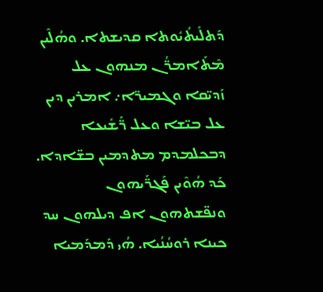ܕܰܬܠܺܝܬܳܝܽܘܬܐ ܩܕܝܫܬܐ. ܘܗܳܠܶܝܢ ܡܶܬܰܐܡܖ̈ܳܢ ܡܢܗܘܢ ܥܠ ܙܰܕܝ̈ܩܐ ܘܓܡܝܖ̈ܐ܇ ܐܡܪܝܢ ܕܝܢ ܥܠ ܒܝ̈ܫܐ ܘܥܠ ܖ̈ܰܫܺܝܥܐ ܕܒܟܠܡܕܡ ܡܬܕܡܝܢ ܒܫ̈ܐܕܐ. ܟܰܕ ܗܳܘܶܝܢ ܦܰܓܖ̈ܰܝܗܘܢ ܘܢܦ̈ܫܬܗܘܢ ܐܦ ܕܝܠܗܘܢ ܚܕ ܟܝܢܐ ܪܘܚܳܢܳܝܐ. ܗܳܝ ܕܰܡܕܰܡܝܐ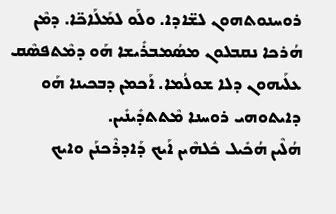ܪܘܚܢܘܬܗܘܢ ܠܫ̈ܐܕܐ. ܘܠܰܘ ܠܡܰܠܰܐܟ̈ܐ. ܕܡܶܢ ܗܳܪܟܐ ܢܩܒܠܘܢ ܡܣܳܡܒܪܺܝܫܐ ܗܰܘ ܕܡܶܬܦܣܶܩ ܥܠܰܝܗܘܢ ܕܠܐ ܫܘܠܳܡܐ. ܐܰܟܡܢ ܕܒܟܝܢܐ ܗܰܘ ܕܐܝܬܘܗܝ ܪܘܚܢܐ ܡܶܬܬܕܺܝܢܺܝܢ.
ܗܳܠܶܝܢ ܗܳܟܺܝܠ ܟܽܠܗܶܝܢ ܐܰܝܟ ܕܰܐܕܪܶܟܢܰܢ ܘܐܝܟ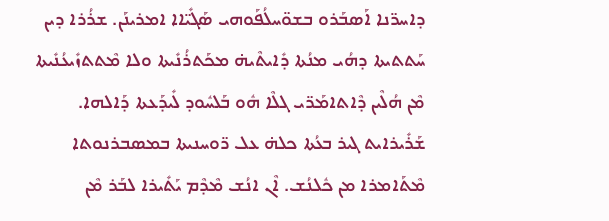ܕܐܚܖ̈ܢܐ ܐܰܣܒܰܪܘ ܒܫܘ̈ܚܠܳܦܰܘܗܝ ܣܰܓܺܝ̈ܐܐ ܐܡܪܝܢܰܢ. ܫܪܳܪܐ ܕܝܢ ܚܰܬܬܝܬܐ ܕܗܳܝ ܡܢܳܬܐ ܕܺܐܝܬܶܝܗ̇ ܡܟܰܬܪܳܢܺܝܬܐ ܘܠܐ ܡܶܬܬܙܺܝܥܳܢܺܝܬܐ ܡܶܢ ܗܳܠܶܝܢ ܕܶܐܬܐܡܰܖ̈ܝ ܓܠܶܐ ܗܽܘ ܒܰܠܚܽܘܕ ܠܺܝܕܰܥܬܐ ܕܰܐܠܗܐ. ܫܰܪܺܝܪܐܝܬ ܓܝܪ ܒܥܳܬܐ ܟܠܗ̇ ܥܠ ܖ̈ܘܚܢܝܬܐ ܒܡܣܒܪܢܘܬܐ ܡܶܬܰܐܡܪܐ ܡܢ ܟܽܠܢܳܫ. ܐܶܢ ܐܢܳܫ ܡܶܕܶܡ ܝܰܬܺܝܪܐ ܠܒܰܪ ܡܶܢ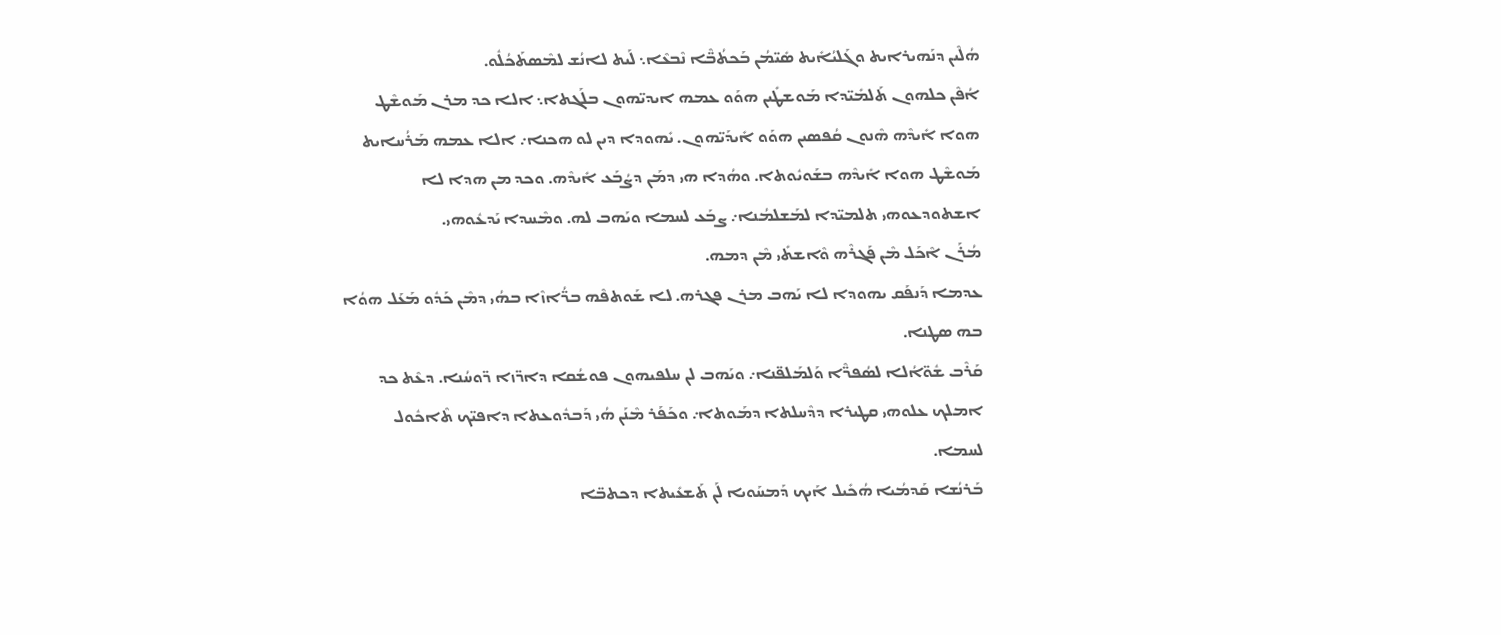ܗܳܠܶܝܢ ܕܢܰܗܝܪܐܝܬ ܘܓܰܠܝܳܐܺܝܬ ܣܺܝ̈ܡܳܢ ܒܰܟܬܳܒ̈ܶܐ ܢܶܒܥܶܐ܆ ܠܰܝܬ ܠܐܢܳܫ ܠܡܶܣܬܰܟܳܠܽܘ.
ܐܳܦܶܢ ܟܠܗܘܢ ܬܰܠܡܺܝ̈ܕܐ ܡܰܘܫܛܺܝܢ ܗܘܰܘ ܥܡܗ ܐܝܕܝ̈ܗܘܢ ܒܠܰܓܬܐ܆ ܐܠܐ ܟܕ ܡܪܢ ܡܰܘܫܶܛ ܗܘܐ ܐܺܝܕܶܗ ܗܶܢܘܢ ܩܳܦܣܝܢ ܗܘܰܘ ܐܺܝܕܰܝ̈ܗܘܢ. ܝܺܗܘܕܐ ܕܝܢ ܠܘ ܗܟܢܐ܇ ܐܠܐ ܥܡܗ ܡܰܪܳܚܐܝܬ ܡܰܘܫܶܛ ܗܘܐ ܐܺܝܕܶܗ ܒܫܰܘܝܽܘܬܐ. ܘܗܳܕܐ ܗܝ ܕܡܰܢ ܕܨܳܒܰܥ ܐܺܝܕܶܗ. ܘܟܕ ܡܢ ܗܕܐ ܠܐ ܐܫܬܘܕܥܘܗܝ ܬܠܡܝ̈ܕܐ ܠܡܰܫܠܡܳܢܐ܇ ܨܒܰܥ ܠܚܡܐ ܘܝܰܗܒ ܠܗ. ܘܡܶܚܕܐ ܝܰܕܥܽܘܗܝ.
ܡܳܪܰܢ ܐܶܟܰܠ ܡܶܢ ܦܰܓܪܶܗ ܘܶܐܫܬܺܝ ܡܶܢ ܕܡܗ.
ܥܕܡܐ ܕܰܢܦܰܩ ܝܗܘܕܐ ܠܐ ܝܰܗܒ ܡܪܢ ܦܓܪܗ. ܠܐ ܫܰܘܬܦܶܗ ܒܖ̈ܳܐܙܶܐ ܒܗܳܝ ܕܡܶܢ ܟܰܕܽܘ ܡܰܥܰܠ ܗܘܳܐ ܒܗ ܣܛܢܐ.
ܩܰܪܶܒ ܫܽܘ̈ܐܳܠܐ ܠܣܳܦܖ̈ܶܐ ܘܰܠܡܰܠܦ̈ܢܐ܇ ܘܝܰܗܒ ܠܢ ܚܠܦܝܗܘܢ ܦܘܫܳܩܐ ܕܐܖ̈ܙܐ ܖ̈ܘܚܳܢܐ. ܕܥܶܬ ܟܕ ܐܡܠܟ ܥܠܘܗܝ ܩܛܝܪܐ ܕܕܶܚܠܬܐ ܕܡܰܘܬܐ܇ ܘܟܰܦܰܪ ܡܶܢܰܢ ܗܳܝ ܕܰܒܕܽܘܥܬܐ ܕܐܦܝ̈ܟ ܬܶܐܟܽܘܠ ܠܚܡܐ.
ܒܰܪܢܳܫܐ ܩܰܕܡܳܝܐ ܗܳܟܺܝܠ ܐܰܝܟ ܕܰܡܚܰܘܝܐ ܠܰܢ ܬܰܫܥܺܝܬܐ ܕܟܬܒ̈ܐ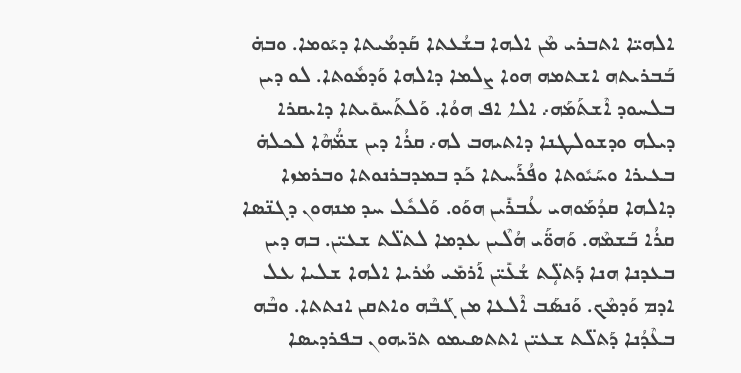ܐܠܗܝ̈ܐ ܐܬܒܪܝ ܡܶܢ ܐܠܗܐ ܒܫܳܥܬܐ ܩܰܕܡܳܝܬܐ ܕܝܰܘܡܐ. ܘܒܗ̇ ܒܰܒܪܝܬܗ ܐܫܬܡܗ ܗܘܐ ܨܠܡܐ ܕܐܠܗܐ ܘܰܕܡܽܘܬܐ. ܠܘ ܕܝܢ ܒܠܚܘܕ ܐܶܫܬܰܡܰܗ܇ ܐܠܐ ܐܦ ܗܘܳܐ. ܘܰܠܬܰܚܘܺܝܬܐ ܕܐܝܩܪܐ ܕܝܠܗ ܘܕܫܘܠܛܢܐ ܕܐܬܝܗܒ ܠܗ܇ ܩܪܳܐ ܕܝܢ ܫܡ̈ܳܗܶܐ ܠܟܠܗ̇ ܒܥܝܪܐ ܘܚܰܝܽܘܬܐ ܘܦܳܪܰܚܬܐ ܟܰܕ ܒܡܕܒܪܢܘܬܐ ܘܒܪܡܙܐ ܕܐܠܗܐ ܩܕܳܡܰܘܗܝ ܥܳܒܪܺܝܢ ܗܘܰܘ. ܘܰܠܟܽܠ ܚܕ ܡܢܗܘܢ ܕܓܢ̈ܣܐ ܩܪܳܐ ܒܰܫܡܶܗ. ܘܰܗܘ̈ܰܝ ܗܳܠܶܝܢ ܥܕܡܐ ܠܬܠ̈ܬ ܫܥܝ̈ܢ. ܒܗ ܕܝܢ ܒܥܕܢܐ ܗܢܐ ܕܰܬܠܴ̈ܬ ܫܳܥܺܝ̈ܢ ܐܰܪܡܺܝ ܡܳܪܝܐ ܐܠܗܐ ܫܠܝܐ ܥܠ ܐܕܡ ܘܰܕܡܶܟ. ܘܰܢܣܰܒ ܐܶܠܥܐ ܡܢ ܓܰܒܶܗ ܘܐܬܩܢ ܐܢܬܬܐ. ܘܒܶܗ ܒܥܶܕܳܢܐ ܕܰܬܠ̈ܬ ܫܥܝ̈ܢ ܐܬܬܣܝܡܘ ܬܖ̈ܝܗܘܢ ܒܦܪܕܝܣܐ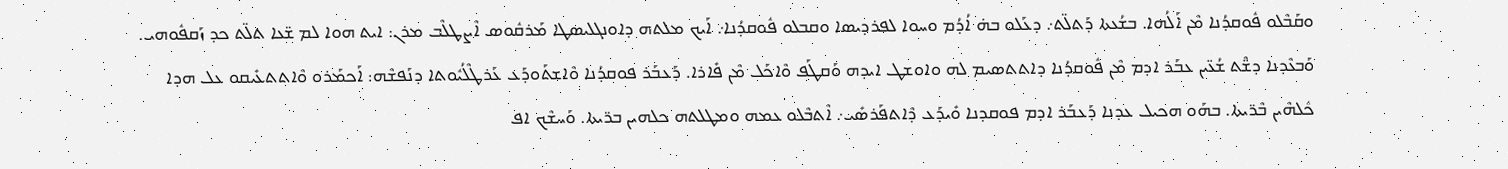ܘܩܰܒܶܠܘ ܦܽܘܩܕܳܢܐ ܡܶܢ ܐܰܠܳܗܐ. ܒܫܳܥܬܐ ܕܰܬܠ̈ܬ܇ ܕܥܰܠܘ ܒܗ̇ ܐܳܕܳܡ ܘܚܘܐ ܠܦܪܕܝܣܐ ܘܩܒܠܘ ܦܽܘܩܕܳܢܐ܇ ܐܰܝܟ ܡܠܬܗ ܕܐܘܢܓܠܝܣܛܐ ܡܰܪܩܽܘܣ ܐܶܨܛܠܶܒ ܡܪܢ: ܐܝܬ ܗܘܐ ܠܡ ܫ̈ܥܐ ܬܠ̈ܬ ܟܕ ܙܰܩܦܽܘܗܝ. ܘܰܒܥܶܕܢܐ ܕܫ̈ܶܬ ܫܳܥ̈ܝܢ ܥܒܰܪ ܐܕܡ ܡܶܢ ܦܽܘܩܕܳܢܐ ܕܐܬܬܣܝܡ ܠܗ ܘܐܘܫܛ ܐܝܕܗ ܘܰܩܛܰܦ ܘܶܐܟܰܠ ܡܶܢ ܦܺܐܪܐ. ܕܰܥܒܰܪ ܦܘܩܕܳܢܐ ܘܶܐܫܬܰܘܕܰܥ ܥܰܪܛܶܠܳܝܽܘܬܐ ܕܢܰܦܫܶܗ: ܐܰܟܡܰܪܘ ܘܶܐܬܬܥܺܝܩܘ ܥܠ ܗܕܐ ܟܽܠܗܶܝܢ ܒܶܖ̈ܝܬܐ. ܒܗܰܘ ܗܟܝܠ ܥܕܢܐ ܕܰܥܒܰܪ ܐܕܡ ܦܘܩܕܢܐ ܘܺܝܕܰܥ ܕܶܐܬܦܰܪܣܺܝ܇ ܐܶܬܒܶܠܘ ܥܡܗ ܘܡܛܠܬܗ ܟܠܗܝܢ ܒܖ̈ܝܬܐ. ܘܰܚܫܶܟ ܐܦ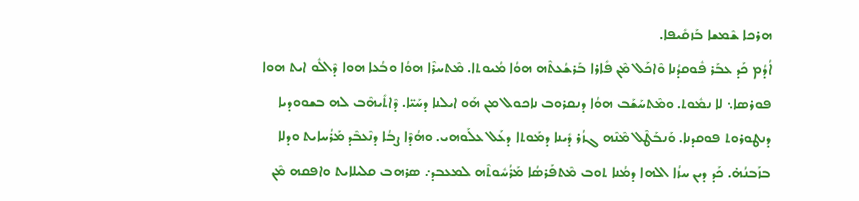ܗܪܟܐ ܫܶܡܫܐ ܒܰܙܩܺܝܦܐ.
ܐܳܕܳܡ ܟܰܕ ܥܒܰܪ ܦܽܘܩܕܳܢܐ ܘܶܐܟܰܠ ܡܶܢ ܦܺܐܪܐ ܒܰܪܫܳܥܬܶܗ ܗܘܳܐ ܡܳܝܘܬܐ. ܡܶܬܚܪܶܐ ܗܘܳܐ ܘܒܳܥܐ ܗܘܐ ܕܶܐܠܽܘ ܐܝܬ ܗܘܐ ܦܘܪܣܐ܆ ܠܐ ܢܡܽܘܬ. ܘܡܶܬܚܰܫܰܒ ܗܘܳܐ ܕܢܩܪܘܒ ܢܐܟܘܠ ܡܢ ܗܰܘ ܐܝܠܢܐ ܕܚܰܝ̈ܐ. ܕܶܐܬܺܝܗܶܒ ܠܗ ܒܫܘܘܕܝܐ ܕܢܛܘܪܘܬ ܦܘܩܕܢܐ. ܘܰܢܒܰܛܶܠ ܡܶܢܶܗ ܓܙܳܪ ܕܺܝܢܐ ܕܡܰܘܬܐ ܕܥܰܠ ܥܠܰܘܗܝ. ܘܗܳܕܶܐ ܨܒܳܐ ܕܢܶܥܒܶܕ ܡܰܪܳܚܐܝܬ ܘܕܠܐ ܒܙܰܒܢܳܗ̇. ܟܰܕ ܕܝܢ ܚܙܳܐ ܐܠܗܐ ܕܡܳܢܐ ܬܘܒ ܡܶܬܦܰܪܣܳܐ ܡܰܪܳܚܽܘܬܶܗ ܠܡܥܒܕ܇ ܣܪܗܒ ܩܠܝܠܐܝܬ ܘܐܦܩܗ ܡܶܢ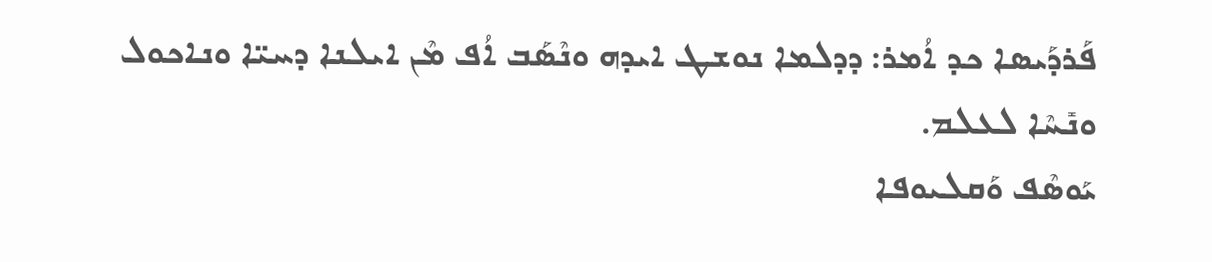ܦܰܪܕܰܝܣܐ ܟܕ ܐܳܡܪ: ܕܕܠܡܐ ܢܘܫܛ ܐܝܕܗ ܘܢܶܣܰܒ ܐܳܦ ܡܶܢ ܐܝܠܢܐ ܕܚܝ̈ܐ ܘܢܐܟܘܠ ܘܢܺܚܶܐ ܠܥܠܡ.
ܝܰܘܣܶܦ ܘܰܩܠܝܘܦܐ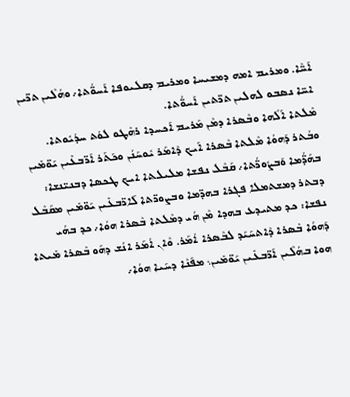ܐܰܚ̈ܶܐ. ܘܡܪܝܡ ܐܡܗ ܕܡܫܝܚܐ ܘܡܪܝܡ ܕܩܠܝܘܦܐ ܐܰܚܘ̈ܳܬܐ܇ ܘܗܳܠܶܝܢ ܬܖ̈ܝܢ ܐܚ̈ܐ ܢܣܒܘ ܠܗܠܝܢ ܬܖ̈ܬܝܢ ܐܰܚܘ̈ܳܬܐ.
ܡܶܠܬܐ ܐܰܠܳܗܐ ܘܒܶܣܪܐ ܕܡܶܢ ܡܰܪܝܡ ܐܰܟܚܕܐ ܪܗܶܛܘ ܠܘܳܬ ܚܕܳܝܽܘܬܐ. ܘܒܳܬܪ ܕܰܗܘܳܐ ܡܶܠܬܐ ܒܶܣܪܐ ܐܰܝܟ ܕܶܐܡܰܪ ܝܽܘܚܰܢܳܢ ܘܟܰܬܰܪ ܐܰܖ̈ܒܥܺܝܢ ܝܰܘ̈ܡܺܝܢ ܒܗܰܕ̈ܳܡܐ ܘܰܒܨܽܘܖ̈ܳܬܐ܇ ܩܰܒܶܠ ܢܦܫܐ ܡܠܝܠܬܐ ܐܝܟ ܛܟܣܐ ܕܒܢܝ̈ܢܫܐ: ܕܒܬܪ ܕܡܫܬܡܠܐ ܦܓܪܐ ܒܗܕ̈ܡܐ ܘܒܨܘܖ̈ܬܐ ܠܰܐܖ̈ܒܥܺܝܢ ܝܰܘ̈ܡܺܝܢ ܡܩܰܒܶܠ ܢܦܫܐ: ܟܕ ܡܬܝܕܥ ܒܗܕܐ ܡܶܢ ܗܳܝ ܕܡܶܠܬܐ ܒܶܣܪܐ ܗܘܳܐ܇ ܟܕ ܒܗܳܝ ܕܰܗܘܳܐ ܒܶܣܪܐ ܕܶܐܬܚܰܝܰܕ ܠܒܶܣܪܐ ܐܳܡܰܪ. ܘܶܐܢ ܐܳܡܰܪ ܐܢܳܫ ܕܗܰܘ ܒܶܣܪܐ ܡܺܝܬܐ ܗܘܐ ܒܗܳܠܶܝܢ ܐܰܖ̈ܒܥܺܝܢ ܝܰܘ̈ܡܺܝܢ܆ ܡܦܰܢܶܐ ܕܚܰܝܐ ܗܘܳܐ܇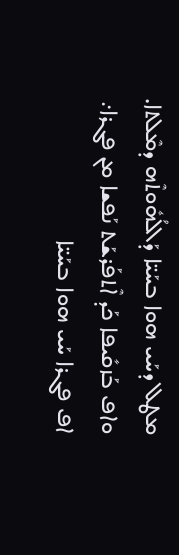ܡܛܠ ܕܚܰܝ ܗܘܐ ܒܚܰܝ̈ܐ ܕܰܐܠܳܗܽܘܬܶܗ ܕܡܶܠܬܐ. ܘܐܦ ܒܰܙܩܺܝܦܐ ܟܰܕ ܐܶܬܦܰܪܫܰܬ ܢܰܦܫܐ ܡܢ ܦܓܪܐ܇ ܐܦ ܦܓܪܐ ܚܰܝ ܗܘܐ ܒܚܰܝ̈ܐ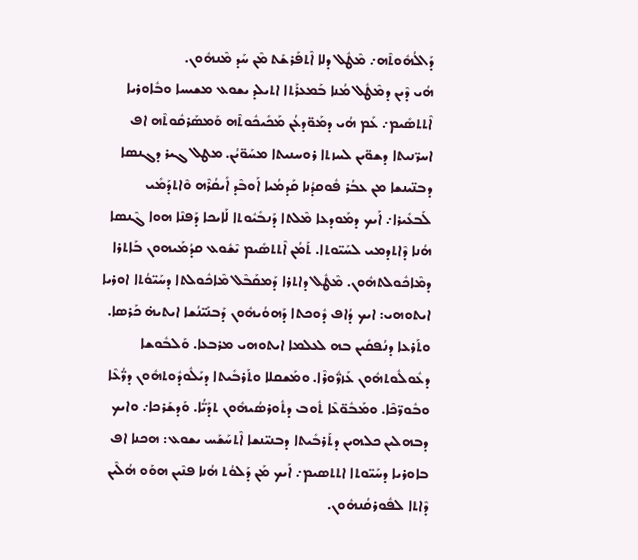ܕܰܐܠܳܗܽܘܬܶܗ܇ ܡܶܛܽܠ ܕܠܐ ܐܶܬܦܰܪܫܰܬ ܡܶܢ ܚܰܕ ܡܶܢܗܽܘܢ.
ܗܳܝ ܕܶܝܢ ܕܡܶܛܽܠ ܡܳܢܐ ܒܰܡܥܪܰܬܐ ܐܬܝܠܕ ܝܫܘܥ ܡܫܝܚܐ ܘܒܽܐܘܪܝܐ ܐܶܬܬܣܺܝܡ܇ ܥܰܡ ܗܳܝ ܕܡܰܘ̈ܕܥܳܢ ܡܰܟܺܝܟܽܘܬܶܗ ܘܰܡܣܰܪܩܽܘܬܶܗ ܐܦ ܐܚܖ̈ܢܝܬܐ ܕܫܘ̈ܝܢ ܠܚܙܬܐ ܪܘܚܢܝܬܐ ܡܚܰܘ̈ܝܳܢ. ܡܛܠ ܓܝܪ ܕܓܢܣܐ ܕܒܢ̈ܝܢܫܐ ܡܢ ܥܒܳܪ ܦܽܘܩܕܳܢܐ ܩܰܕܡܳܝܐ ܐܰܘܒܶܕ ܐܺܝܩܳܪܶܗ ܘܶܐܬܕܰܡܺܝ ܠܰܒܥܺܝܪܐ܇ ܐܰܝܟ ܕܡܰܘܕܥܐ ܡܶܠܬܐ ܕܰܢܒܺܝܽܘܬܐ ܠܰܐܝܟܐ ܕܰܦܢܶܐ ܗܘܐ ܓܶܢܣܐ ܗܳܢܐ ܕܶܐܬܕܡܝ ܠܚܰܝ̈ܘܬܐ. ܬܰܡܳܢ ܐܶܬܬܣܺܝܡ ܝܶܫܽܘܥ ܩܕܳܡܰܝܗܘܢ ܒܰܐܬܪܐ ܕܡܶܐܟܽܘܠܬܗܽܘܢ. ܡܶܛܽܠ ܕܐܬܪܐ ܕܰܡܩܰܒܶܠ ܡܶܐܟܽܘܠܬܐ ܕܚܰܝ̈ܘܳܬܐ ܐܘܪܝܐ ܐܝܬܘܗܝ: ܐܝܟ ܕܳܐܦ ܕܽܘܟܬܐ ܕܰܗܘܳܝܗܽܘܢ ܕܰܒܢܰܝ̈ܢܳܫܐ ܐܝܬܝܗ̇ ܟܰܪܣܐ. ܘܬܰܪܥܐ ܕܢܳܦܩܺܝܢ ܒܗ ܠܥܠܡܐ ܐܝܬܘܗܝ ܡܪܒܥܐ. ܘܰܠܒܽܘܫܐ ܕܥܽܘܠܽܘܬܗܽܘܢ ܥܰܙܖ̈ܽܘܪܶܐ. ܘܡܰܫܩܠܐ ܘܬܰܪܒܺܝܬܐ ܕܝܰܠܽܘܕܽܘܬܗܽܘܢ ܕܖ̈ܳܥܶܐ ܘܒܽܘܖ̈ܟܶܐ. ܘܡܰܒܽܘ̈ܥܶܐ ܬܽܘܒ ܕܬܽܘܪܣܳܝܗܽܘܢ ܬܕܰܝ̈ܳܐ. ܘܰܕܫܰܪܟܐ܇ ܘܐܝܟ ܕܒܗܠܝܢ ܟܠܗܝܢ ܕܬܰܪܒܺܝܬܐ ܕܒܢܝ̈ܢܫܐ ܐܶܬܚܰܫܰܚ ܝܫܘܥ: ܗܟܢܐ ܐܦ ܒܐܘܪܝܐ ܕܚܰܝ̈ܘܬܐ ܐܬܬܣܝܡ܇ ܐܰܝܟ ܡܰܢ ܕܰܠܘܳܬ ܗܳܢܐ ܦܢܶܝܢ ܗܘܰܘ ܗܳܠܶܝܢ ܕܶܐܬܐ ܠܦܽܘܪܩܳܢܗܽܘܢ.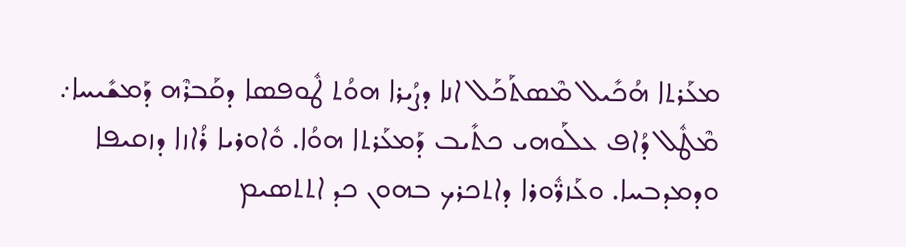ܡܥܰܪܬܐ ܗܳܟܺܝܠ ܡܶܣܬܰܟܰܠ ܐܢܐ ܕܨܳܝܪܐ ܗܘܳܬ ܛܽܘܦܣܐ ܕܩܰܒܪܶܗ ܕܰܡܫܺܝܚܐ܇ ܡܶܛܽܠ ܕܳܐܦ ܥܠܰܘܗܝ ܟܬܺܝܒ ܕܰܡܥܰܪܬܐ ܗܘܳܐ. ܘܽܐܘܪܝܐ ܪܳܐܙܐ ܕܙܩܝܦܐ ܘܕܡܕܒܚܐ. ܘܥܰܙܖ̈ܽܘܪܐ ܕܐܬܟܪܟ ܒܗܘܢ ܟܕ ܐܬܬܣܝܡ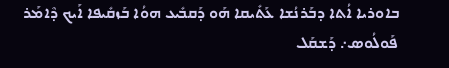ܒܐܘܪܝܐ ܐܳܬܐ ܕܒܰܪܢܳܫܐ ܥܰܬܺܝܩܐ ܗܰܘ ܕܰܩܒܺܝܥ ܗܘܳܐ ܒܰܙܩܺܝܦܐ ܐܰܝܟ ܕܶܐܡܰܪ ܦܰܘܠܳܘܣ܇ ܕܰܫܩܰܠ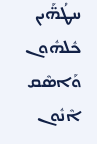ܚܛܳܗ̈ܰܝܢ ܟܽܠܗܽܘܢ ܘܰܐܣܶܩ ܐܶܢܽܘܢ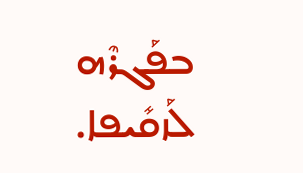ܒܦܰܓܪܶܗ ܠܰܙܩܺܝܦܐ.